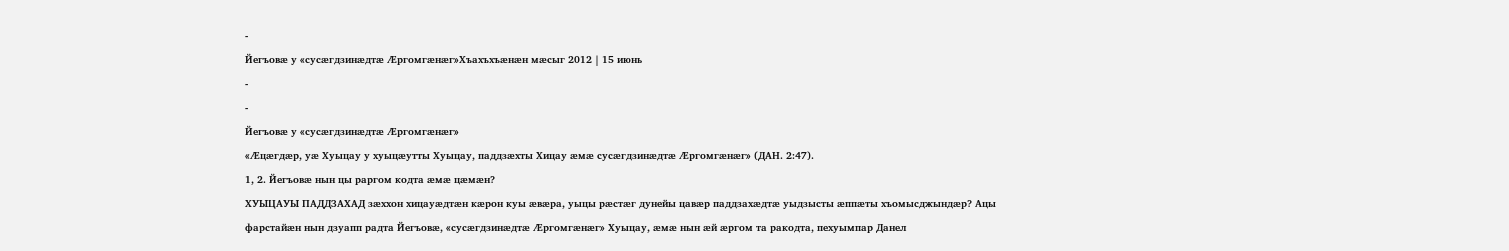-
Йегъовӕ у «сусӕгдзинӕдтӕ Ӕргомгӕнӕг»Хъахъхъӕнӕн мӕсыг 2012 | 15 июнь
-
-
Йегъовӕ у «сусӕгдзинӕдтӕ Ӕргомгӕнӕг»
«Ӕцӕгдӕр, уӕ Хуыцау у хуыцӕутты Хуыцау, паддзӕхты Хицау ӕмӕ сусӕгдзинӕдтӕ Ӕргомгӕнӕг» (ДАН. 2:47).
1, 2. Йегъовӕ нын цы раргом кодта ӕмӕ цӕмӕн?
ХУЫЦАУЫ ПАДДЗАХАД зӕххон хицауӕдтӕн кӕрон куы ӕвӕра, уыцы рӕстӕг дунейы цавӕр паддзахӕдтӕ уыдзысты ӕппӕты хъомысджындӕр? Ацы фарстайӕн нын дзуапп радта Йегъовӕ, «сусӕгдзинӕдтӕ Ӕргомгӕнӕг» Хуыцау, ӕмӕ нын ӕй ӕргом та ракодта, пехуымпар Данел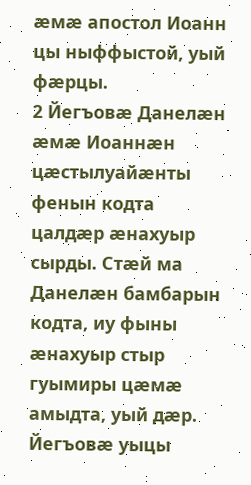ӕмӕ апостол Иоанн цы ныффыстой, уый фӕрцы.
2 Йегъовӕ Данелӕн ӕмӕ Иоаннӕн цӕстылуайӕнты фенын кодта цалдӕр ӕнахуыр сырды. Стӕй ма Данелӕн бамбарын кодта, иу фыны ӕнахуыр стыр гуымиры цӕмӕ амыдта, уый дӕр. Йегъовӕ уыцы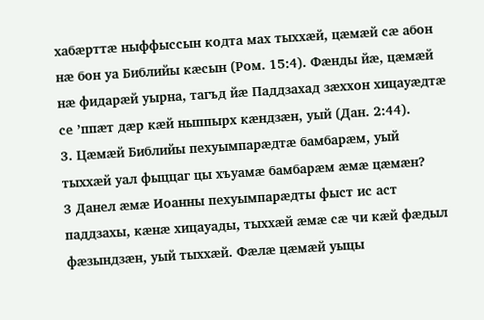хабӕрттӕ ныффыссын кодта мах тыххӕй, цӕмӕй сӕ абон нӕ бон уа Библийы кӕсын (Ром. 15:4). Фӕнды йӕ, цӕмӕй нӕ фидарӕй уырна, тагъд йӕ Паддзахад зӕххон хицауӕдтӕ се ’ппӕт дӕр кӕй ныппырх кӕндзӕн, уый (Дан. 2:44).
3. Цӕмӕй Библийы пехуымпарӕдтӕ бамбарӕм, уый тыххӕй уал фыццаг цы хъуамӕ бамбарӕм ӕмӕ цӕмӕн?
3 Данел ӕмӕ Иоанны пехуымпарӕдты фыст ис аст паддзахы, кӕнӕ хицауады, тыххӕй ӕмӕ сӕ чи кӕй фӕдыл фӕзындзӕн, уый тыххӕй. Фӕлӕ цӕмӕй уыцы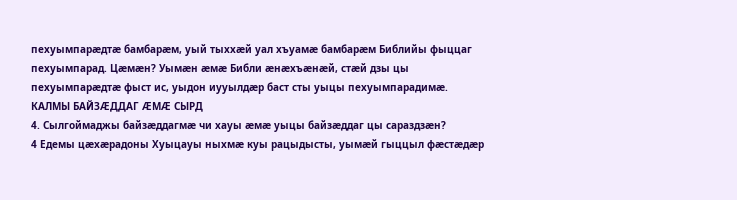пехуымпарӕдтӕ бамбарӕм, уый тыххӕй уал хъуамӕ бамбарӕм Библийы фыццаг пехуымпарад. Цӕмӕн? Уымӕн ӕмӕ Библи ӕнӕхъӕнӕй, стӕй дзы цы пехуымпарӕдтӕ фыст ис, уыдон иууылдӕр баст сты уыцы пехуымпарадимӕ.
КАЛМЫ БАЙЗӔДДАГ ӔМӔ СЫРД
4. Сылгоймаджы байзӕддагмӕ чи хауы ӕмӕ уыцы байзӕддаг цы сараздзӕн?
4 Едемы цӕхӕрадоны Хуыцауы ныхмӕ куы рацыдысты, уымӕй гыццыл фӕстӕдӕр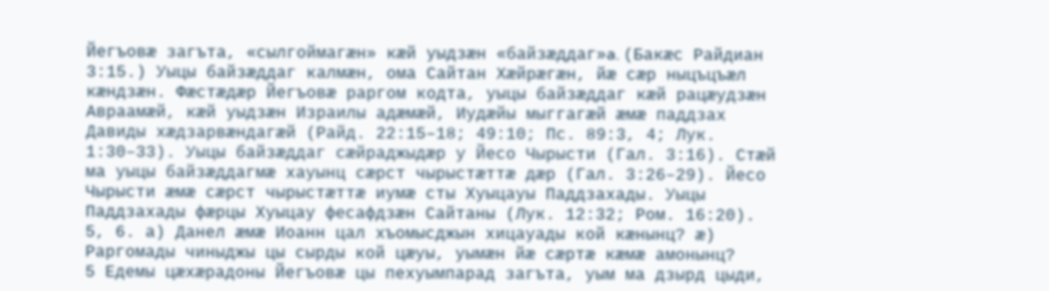Йегъовӕ загъта, «сылгоймагӕн» кӕй уыдзӕн «байзӕддаг»a. (Бакӕс Райдиан 3:15.) Уыцы байзӕддаг калмӕн, ома Сайтан Хӕйрӕгӕн, йӕ сӕр ныцъцъӕл кӕндзӕн. Фӕстӕдӕр Йегъовӕ раргом кодта, уыцы байзӕддаг кӕй рацӕудзӕн Авраамӕй, кӕй уыдзӕн Израилы адӕмӕй, Иудӕйы мыггагӕй ӕмӕ паддзах Давиды хӕдзарвӕндагӕй (Райд. 22:15–18; 49:10; Пс. 89:3, 4; Лук. 1:30–33). Уыцы байзӕддаг сӕйраджыдӕр у Йесо Чырысти (Гал. 3:16). Стӕй ма уыцы байзӕддагмӕ хауынц сӕрст чырыстӕттӕ дӕр (Гал. 3:26–29). Йесо Чырысти ӕмӕ сӕрст чырыстӕттӕ иумӕ сты Хуыцауы Паддзахады. Уыцы Паддзахады фӕрцы Хуыцау фесафдзӕн Сайтаны (Лук. 12:32; Ром. 16:20).
5, 6. а) Данел ӕмӕ Иоанн цал хъомысджын хицауады кой кӕнынц? ӕ) Раргомады чиныджы цы сырды кой цӕуы, уымӕн йӕ сӕртӕ кӕмӕ амонынц?
5 Едемы цӕхӕрадоны Йегъовӕ цы пехуымпарад загъта, уым ма дзырд цыди,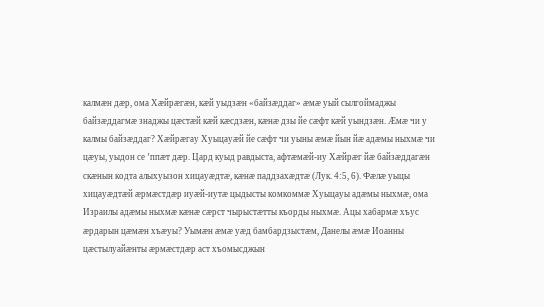калмӕн дӕр, ома Хӕйрӕгӕн, кӕй уыдзӕн «байзӕддаг» ӕмӕ уый сылгоймаджы байзӕддагмӕ знаджы цӕстӕй кӕй кӕсдзӕн, кӕнӕ дзы йе сӕфт кӕй уындзӕн. Ӕмӕ чи у калмы байзӕддаг? Хӕйрӕгау Хуыцауӕй йе сӕфт чи уыны ӕмӕ йын йӕ адӕмы ныхмӕ чи цӕуы, уыдон се ’ппӕт дӕр. Цард куыд равдыста, афтӕмӕй-иу Хӕйрӕг йӕ байзӕддагӕн скӕнын кодта алыхуызон хицауӕдтӕ, кӕнӕ паддзахӕдтӕ (Лук. 4:5, 6). Фӕлӕ уыцы хицауӕдтӕй ӕрмӕстдӕр иуӕй-иутӕ цыдысты комкоммӕ Хуыцауы адӕмы ныхмӕ, ома Израилы адӕмы ныхмӕ кӕнӕ сӕрст чырыстӕтты къорды ныхмӕ. Ацы хабармӕ хъус ӕрдарын цӕмӕн хъӕуы? Уымӕн ӕмӕ уӕд бамбардзыстӕм, Данелы ӕмӕ Иоанны цӕстылуайӕнты ӕрмӕстдӕр аст хъомысджын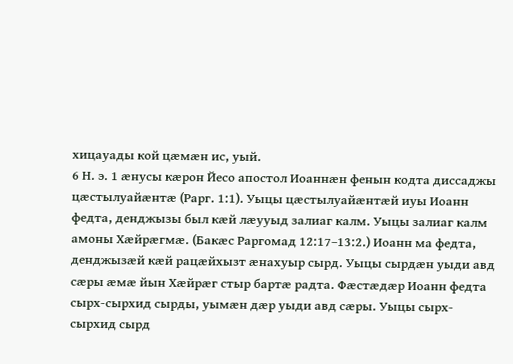хицауады кой цӕмӕн ис, уый.
6 Н. э. 1 ӕнусы кӕрон Йесо апостол Иоаннӕн фенын кодта диссаджы цӕстылуайӕнтӕ (Рарг. 1:1). Уыцы цӕстылуайӕнтӕй иуы Иоанн федта, денджызы был кӕй лӕууыд залиаг калм. Уыцы залиаг калм амоны Хӕйрӕгмӕ. (Бакӕс Раргомад 12:17–13:2.) Иоанн ма федта, денджызӕй кӕй рацӕйхызт ӕнахуыр сырд. Уыцы сырдӕн уыди авд сӕры ӕмӕ йын Хӕйрӕг стыр бартӕ радта. Фӕстӕдӕр Иоанн федта сырх-сырхид сырды, уымӕн дӕр уыди авд сӕры. Уыцы сырх-сырхид сырд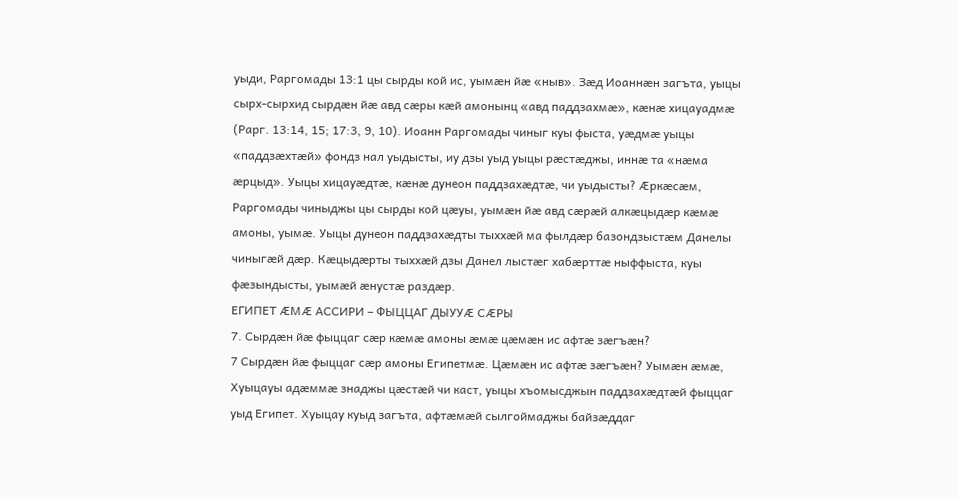уыди, Раргомады 13:1 цы сырды кой ис, уымӕн йӕ «ныв». Зӕд Иоаннӕн загъта, уыцы сырх-сырхид сырдӕн йӕ авд сӕры кӕй амонынц «авд паддзахмӕ», кӕнӕ хицауадмӕ (Рарг. 13:14, 15; 17:3, 9, 10). Иоанн Раргомады чиныг куы фыста, уӕдмӕ уыцы «паддзӕхтӕй» фондз нал уыдысты, иу дзы уыд уыцы рӕстӕджы, иннӕ та «нӕма ӕрцыд». Уыцы хицауӕдтӕ, кӕнӕ дунеон паддзахӕдтӕ, чи уыдысты? Ӕркӕсӕм, Раргомады чиныджы цы сырды кой цӕуы, уымӕн йӕ авд сӕрӕй алкӕцыдӕр кӕмӕ амоны, уымӕ. Уыцы дунеон паддзахӕдты тыххӕй ма фылдӕр базондзыстӕм Данелы чиныгӕй дӕр. Кӕцыдӕрты тыххӕй дзы Данел лыстӕг хабӕрттӕ ныффыста, куы фӕзындысты, уымӕй ӕнустӕ раздӕр.
ЕГИПЕТ ӔМӔ АССИРИ – ФЫЦЦАГ ДЫУУӔ СӔРЫ
7. Сырдӕн йӕ фыццаг сӕр кӕмӕ амоны ӕмӕ цӕмӕн ис афтӕ зӕгъӕн?
7 Сырдӕн йӕ фыццаг сӕр амоны Египетмӕ. Цӕмӕн ис афтӕ зӕгъӕн? Уымӕн ӕмӕ, Хуыцауы адӕммӕ знаджы цӕстӕй чи каст, уыцы хъомысджын паддзахӕдтӕй фыццаг уыд Египет. Хуыцау куыд загъта, афтӕмӕй сылгоймаджы байзӕддаг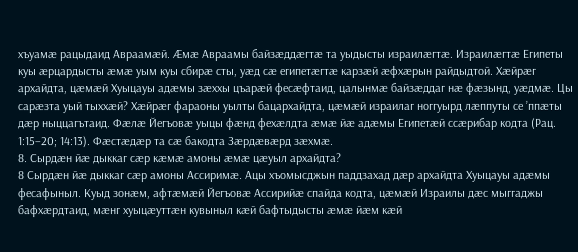хъуамӕ рацыдаид Авраамӕй. Ӕмӕ Авраамы байзӕддӕгтӕ та уыдысты израилӕгтӕ. Израилӕгтӕ Египеты куы ӕрцардысты ӕмӕ уым куы сбирӕ сты, уӕд сӕ египетӕгтӕ карзӕй ӕфхӕрын райдыдтой. Хӕйрӕг архайдта, цӕмӕй Хуыцауы адӕмы зӕххы цъарӕй фесӕфтаид, цалынмӕ байзӕддаг нӕ фӕзынд, уӕдмӕ. Цы сарӕзта уый тыххӕй? Хӕйрӕг фараоны уылты бацархайдта, цӕмӕй израилаг ноггуырд лӕппуты се ’ппӕты дӕр ныццагътаид. Фӕлӕ Йегъовӕ уыцы фӕнд фехӕлдта ӕмӕ йӕ адӕмы Египетӕй ссӕрибар кодта (Рац. 1:15–20; 14:13). Фӕстӕдӕр та сӕ бакодта Зӕрдӕвӕрд зӕхмӕ.
8. Сырдӕн йӕ дыккаг сӕр кӕмӕ амоны ӕмӕ цӕуыл архайдта?
8 Сырдӕн йӕ дыккаг сӕр амоны Ассиримӕ. Ацы хъомысджын паддзахад дӕр архайдта Хуыцауы адӕмы фесафыныл. Куыд зонӕм, афтӕмӕй Йегъовӕ Ассирийӕ спайда кодта, цӕмӕй Израилы дӕс мыггаджы бафхӕрдтаид, мӕнг хуыцӕуттӕн кувыныл кӕй бафтыдысты ӕмӕ йӕм кӕй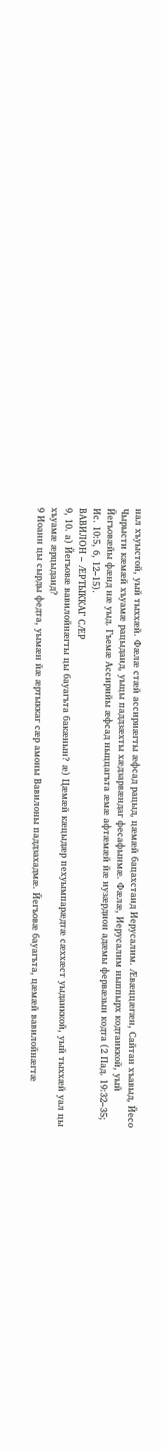нал хъуыстой, уый тыххӕй. Фӕлӕ стӕй ассириӕгты ӕфсад рацыд, цӕмӕй бацахстаид Иерусалим. Ӕвӕццӕгӕн, Сайтан хъавыд, Йесо Чырысти кӕмӕй хъуамӕ рацыдаид, уыцы паддзӕхты хӕдзарвӕндаг фесафынмӕ. Фӕлӕ, Иерусалим ныппырх кодтаиккой, уый Йегъовӕйы фӕнд нӕ уыд. Гъемӕ Ассирийы ӕфсад ныццагъта ӕмӕ афтӕмӕй йӕ иузӕрдион адӕмы фервӕзын кодта (2 Пад. 19:32–35; Ис. 10:5, 6, 12–15).
ВАВИЛОН – ӔРТЫККАГ СӔР
9, 10. а) Йегъовӕ вавилойнӕгты цы бауагъта бакӕнын? ӕ) Цӕмӕй кӕцыдӕр пехуымпарӕдтӕ сӕххӕст уыдаиккой, уый тыххӕй уал цы хъуамӕ ӕрцыдаид?
9 Иоанн цы сырды федта, уымӕн йӕ ӕртыккаг сӕр амоны Вавилоны паддзахадмӕ. Йегъовӕ бауагъта, цӕмӕй вавилойнӕгтӕ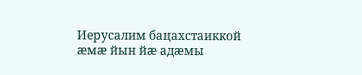Иерусалим бацахстаиккой ӕмӕ йын йӕ адӕмы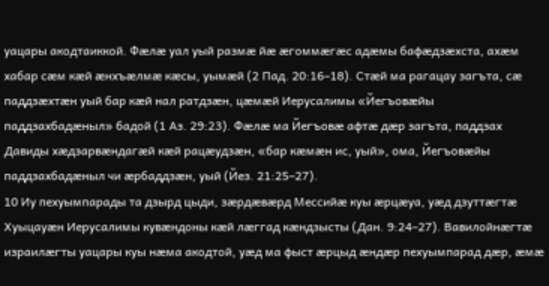уацары акодтаиккой. Фӕлӕ уал уый размӕ йӕ ӕгоммӕгӕс адӕмы бафӕдзӕхста, ахӕм хабар сӕм кӕй ӕнхъӕлмӕ кӕсы, уымӕй (2 Пад. 20:16–18). Стӕй ма рагацау загъта, сӕ паддзӕхтӕн уый бар кӕй нал ратдзӕн, цӕмӕй Иерусалимы «Йегъовӕйы паддзахбадӕныл» бадой (1 Аз. 29:23). Фӕлӕ ма Йегъовӕ афтӕ дӕр загъта, паддзах Давиды хӕдзарвӕндагӕй кӕй рацӕудзӕн, «бар кӕмӕн ис, уый», ома, Йегъовӕйы паддзахбадӕныл чи ӕрбаддзӕн, уый (Йез. 21:25–27).
10 Иу пехуымпарады та дзырд цыди, зӕрдӕвӕрд Мессийӕ куы ӕрцӕуа, уӕд дзуттӕгтӕ Хуыцауӕн Иерусалимы кувӕндоны кӕй лӕггад кӕндзысты (Дан. 9:24–27). Вавилойнӕгтӕ израилӕгты уацары куы нӕма акодтой, уӕд ма фыст ӕрцыд ӕндӕр пехуымпарад дӕр, ӕмӕ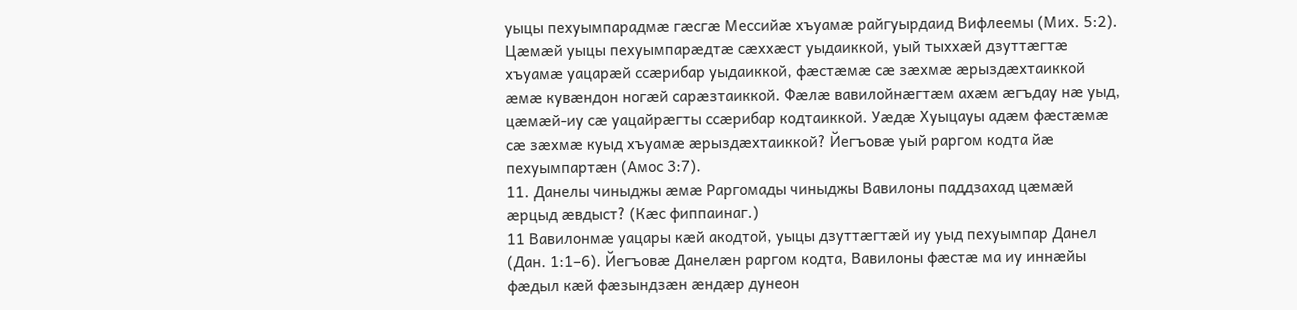уыцы пехуымпарадмӕ гӕсгӕ Мессийӕ хъуамӕ райгуырдаид Вифлеемы (Мих. 5:2). Цӕмӕй уыцы пехуымпарӕдтӕ сӕххӕст уыдаиккой, уый тыххӕй дзуттӕгтӕ хъуамӕ уацарӕй ссӕрибар уыдаиккой, фӕстӕмӕ сӕ зӕхмӕ ӕрыздӕхтаиккой ӕмӕ кувӕндон ногӕй сарӕзтаиккой. Фӕлӕ вавилойнӕгтӕм ахӕм ӕгъдау нӕ уыд, цӕмӕй-иу сӕ уацайрӕгты ссӕрибар кодтаиккой. Уӕдӕ Хуыцауы адӕм фӕстӕмӕ сӕ зӕхмӕ куыд хъуамӕ ӕрыздӕхтаиккой? Йегъовӕ уый раргом кодта йӕ пехуымпартӕн (Амос 3:7).
11. Данелы чиныджы ӕмӕ Раргомады чиныджы Вавилоны паддзахад цӕмӕй ӕрцыд ӕвдыст? (Кӕс фиппаинаг.)
11 Вавилонмӕ уацары кӕй акодтой, уыцы дзуттӕгтӕй иу уыд пехуымпар Данел (Дан. 1:1–6). Йегъовӕ Данелӕн раргом кодта, Вавилоны фӕстӕ ма иу иннӕйы фӕдыл кӕй фӕзындзӕн ӕндӕр дунеон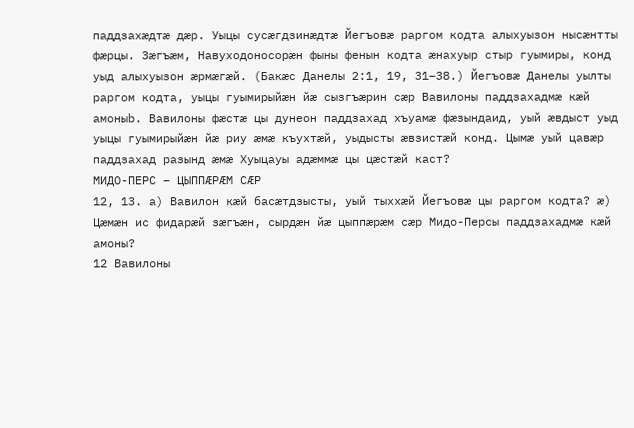паддзахӕдтӕ дӕр. Уыцы сусӕгдзинӕдтӕ Йегъовӕ раргом кодта алыхуызон нысӕнтты фӕрцы. Зӕгъӕм, Навуходоносорӕн фыны фенын кодта ӕнахуыр стыр гуымиры, конд уыд алыхуызон ӕрмӕгӕй. (Бакӕс Данелы 2:1, 19, 31–38.) Йегъовӕ Данелы уылты раргом кодта, уыцы гуымирыйӕн йӕ сызгъӕрин сӕр Вавилоны паддзахадмӕ кӕй амоныb. Вавилоны фӕстӕ цы дунеон паддзахад хъуамӕ фӕзындаид, уый ӕвдыст уыд уыцы гуымирыйӕн йӕ риу ӕмӕ къухтӕй, уыдысты ӕвзистӕй конд. Цымӕ уый цавӕр паддзахад разынд ӕмӕ Хуыцауы адӕммӕ цы цӕстӕй каст?
МИДО-ПЕРС – ЦЫППӔРӔМ СӔР
12, 13. а) Вавилон кӕй басӕтдзысты, уый тыххӕй Йегъовӕ цы раргом кодта? ӕ) Цӕмӕн ис фидарӕй зӕгъӕн, сырдӕн йӕ цыппӕрӕм сӕр Мидо-Персы паддзахадмӕ кӕй амоны?
12 Вавилоны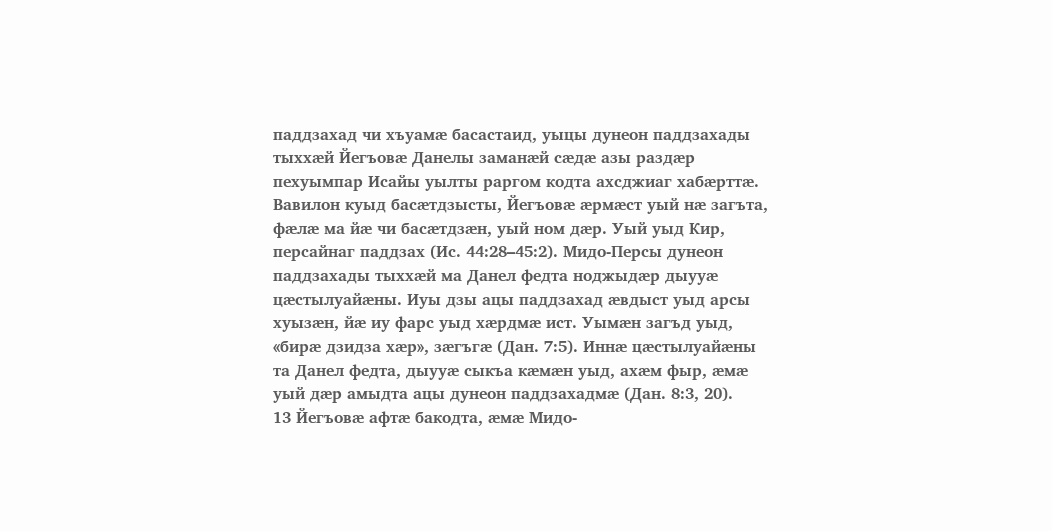паддзахад чи хъуамӕ басастаид, уыцы дунеон паддзахады тыххӕй Йегъовӕ Данелы заманӕй сӕдӕ азы раздӕр пехуымпар Исайы уылты раргом кодта ахсджиаг хабӕрттӕ. Вавилон куыд басӕтдзысты, Йегъовӕ ӕрмӕст уый нӕ загъта, фӕлӕ ма йӕ чи басӕтдзӕн, уый ном дӕр. Уый уыд Кир, персайнаг паддзах (Ис. 44:28–45:2). Мидо-Персы дунеон паддзахады тыххӕй ма Данел федта ноджыдӕр дыууӕ цӕстылуайӕны. Иуы дзы ацы паддзахад ӕвдыст уыд арсы хуызӕн, йӕ иу фарс уыд хӕрдмӕ ист. Уымӕн загъд уыд, «бирӕ дзидза хӕр», зӕгъгӕ (Дан. 7:5). Иннӕ цӕстылуайӕны та Данел федта, дыууӕ сыкъа кӕмӕн уыд, ахӕм фыр, ӕмӕ уый дӕр амыдта ацы дунеон паддзахадмӕ (Дан. 8:3, 20).
13 Йегъовӕ афтӕ бакодта, ӕмӕ Мидо-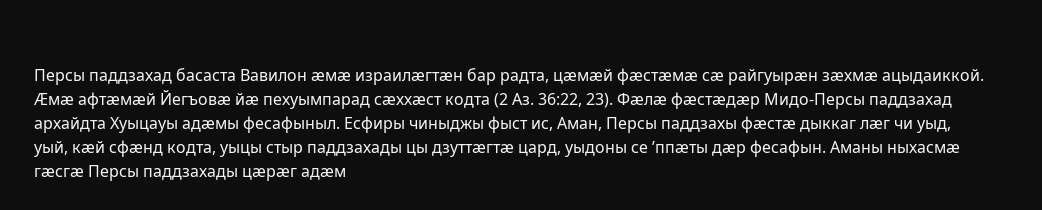Персы паддзахад басаста Вавилон ӕмӕ израилӕгтӕн бар радта, цӕмӕй фӕстӕмӕ сӕ райгуырӕн зӕхмӕ ацыдаиккой. Ӕмӕ афтӕмӕй Йегъовӕ йӕ пехуымпарад сӕххӕст кодта (2 Аз. 36:22, 23). Фӕлӕ фӕстӕдӕр Мидо-Персы паддзахад архайдта Хуыцауы адӕмы фесафыныл. Есфиры чиныджы фыст ис, Аман, Персы паддзахы фӕстӕ дыккаг лӕг чи уыд, уый, кӕй сфӕнд кодта, уыцы стыр паддзахады цы дзуттӕгтӕ цард, уыдоны се ’ппӕты дӕр фесафын. Аманы ныхасмӕ гӕсгӕ Персы паддзахады цӕрӕг адӕм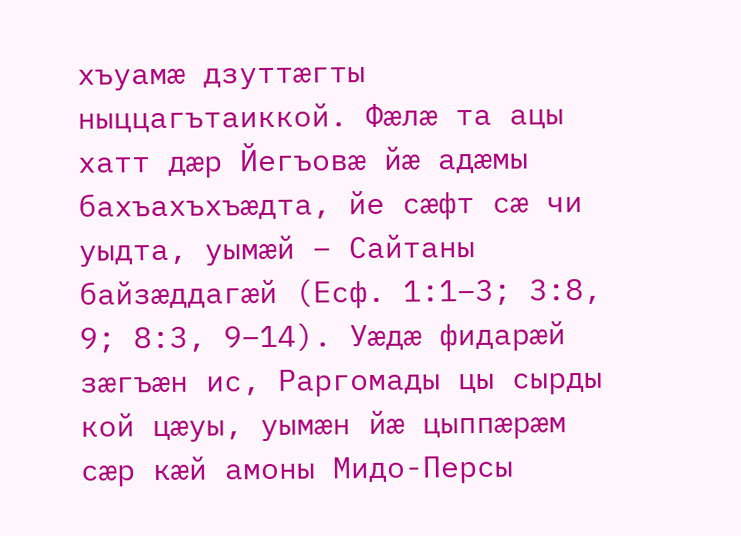хъуамӕ дзуттӕгты ныццагътаиккой. Фӕлӕ та ацы хатт дӕр Йегъовӕ йӕ адӕмы бахъахъхъӕдта, йе сӕфт сӕ чи уыдта, уымӕй – Сайтаны байзӕддагӕй (Есф. 1:1–3; 3:8, 9; 8:3, 9–14). Уӕдӕ фидарӕй зӕгъӕн ис, Раргомады цы сырды кой цӕуы, уымӕн йӕ цыппӕрӕм сӕр кӕй амоны Мидо-Персы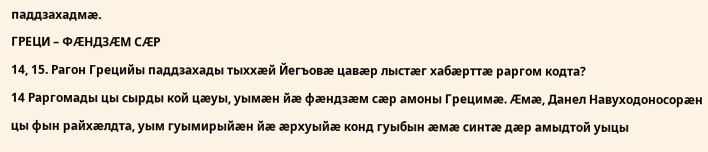паддзахадмӕ.
ГРЕЦИ – ФӔНДЗӔМ СӔР
14, 15. Рагон Грецийы паддзахады тыххӕй Йегъовӕ цавӕр лыстӕг хабӕрттӕ раргом кодта?
14 Раргомады цы сырды кой цӕуы, уымӕн йӕ фӕндзӕм сӕр амоны Грецимӕ. Ӕмӕ, Данел Навуходоносорӕн цы фын райхӕлдта, уым гуымирыйӕн йӕ ӕрхуыйӕ конд гуыбын ӕмӕ синтӕ дӕр амыдтой уыцы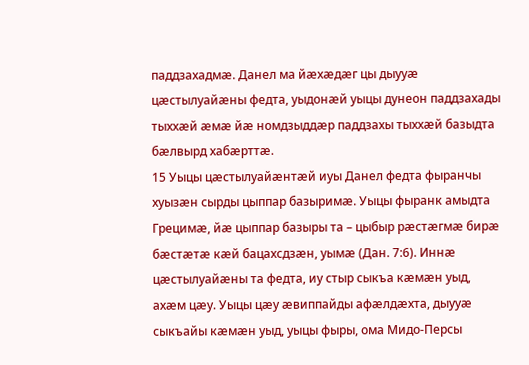паддзахадмӕ. Данел ма йӕхӕдӕг цы дыууӕ цӕстылуайӕны федта, уыдонӕй уыцы дунеон паддзахады тыххӕй ӕмӕ йӕ номдзыддӕр паддзахы тыххӕй базыдта бӕлвырд хабӕрттӕ.
15 Уыцы цӕстылуайӕнтӕй иуы Данел федта фыранчы хуызӕн сырды цыппар базыримӕ. Уыцы фыранк амыдта Грецимӕ, йӕ цыппар базыры та – цыбыр рӕстӕгмӕ бирӕ бӕстӕтӕ кӕй бацахсдзӕн, уымӕ (Дан. 7:6). Иннӕ цӕстылуайӕны та федта, иу стыр сыкъа кӕмӕн уыд, ахӕм цӕу. Уыцы цӕу ӕвиппайды афӕлдӕхта, дыууӕ сыкъайы кӕмӕн уыд, уыцы фыры, ома Мидо-Персы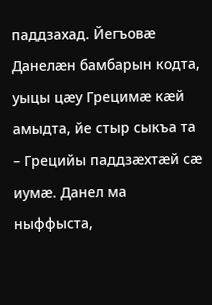паддзахад. Йегъовӕ Данелӕн бамбарын кодта, уыцы цӕу Грецимӕ кӕй амыдта, йе стыр сыкъа та – Грецийы паддзӕхтӕй сӕ иумӕ. Данел ма ныффыста,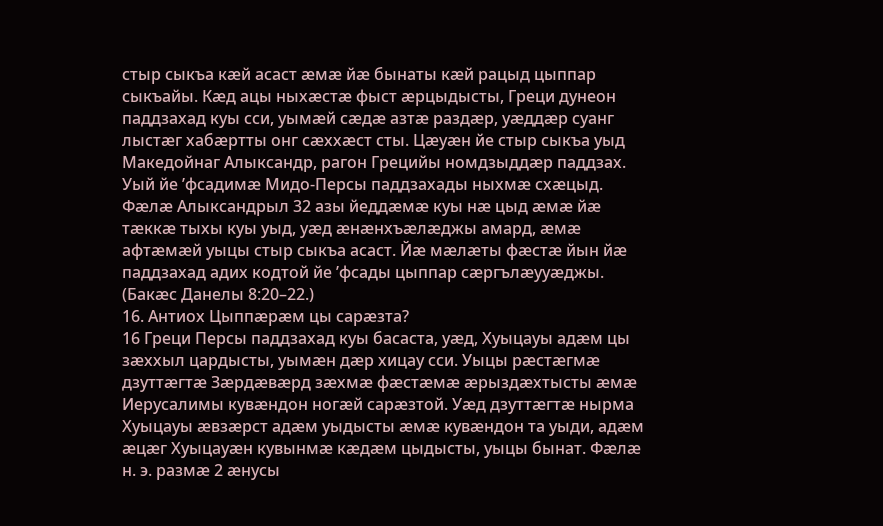стыр сыкъа кӕй асаст ӕмӕ йӕ бынаты кӕй рацыд цыппар сыкъайы. Кӕд ацы ныхӕстӕ фыст ӕрцыдысты, Греци дунеон паддзахад куы сси, уымӕй сӕдӕ азтӕ раздӕр, уӕддӕр суанг лыстӕг хабӕртты онг сӕххӕст сты. Цӕуӕн йе стыр сыкъа уыд Македойнаг Алыксандр, рагон Грецийы номдзыддӕр паддзах. Уый йе ’фсадимӕ Мидо-Персы паддзахады ныхмӕ схӕцыд. Фӕлӕ Алыксандрыл 32 азы йеддӕмӕ куы нӕ цыд ӕмӕ йӕ тӕккӕ тыхы куы уыд, уӕд ӕнӕнхъӕлӕджы амард, ӕмӕ афтӕмӕй уыцы стыр сыкъа асаст. Йӕ мӕлӕты фӕстӕ йын йӕ паддзахад адих кодтой йе ’фсады цыппар сӕргълӕууӕджы. (Бакӕс Данелы 8:20–22.)
16. Антиох Цыппӕрӕм цы сарӕзта?
16 Греци Персы паддзахад куы басаста, уӕд, Хуыцауы адӕм цы зӕххыл цардысты, уымӕн дӕр хицау сси. Уыцы рӕстӕгмӕ дзуттӕгтӕ Зӕрдӕвӕрд зӕхмӕ фӕстӕмӕ ӕрыздӕхтысты ӕмӕ Иерусалимы кувӕндон ногӕй сарӕзтой. Уӕд дзуттӕгтӕ нырма Хуыцауы ӕвзӕрст адӕм уыдысты ӕмӕ кувӕндон та уыди, адӕм ӕцӕг Хуыцауӕн кувынмӕ кӕдӕм цыдысты, уыцы бынат. Фӕлӕ н. э. размӕ 2 ӕнусы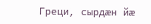Греци, сырдӕн йӕ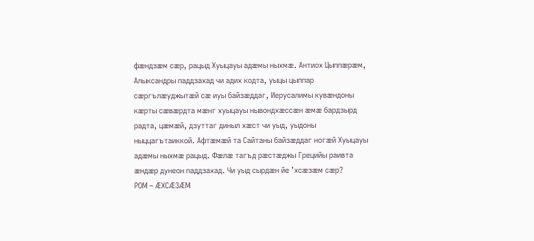фӕндзӕм сӕр, рацыд Хуыцауы адӕмы ныхмӕ. Антиох Цыппӕрӕм, Алыксандры паддзахад чи адих кодта, уыцы цыппар сӕргълӕуджытӕй сӕ иуы байзӕддаг, Иерусалимы кувӕндоны кӕрты сӕвӕрдта мӕнг хуыцауы нывондхӕссӕн ӕмӕ бардзырд радта, цӕмӕй, дзуттаг диныл хӕст чи уыд, уыдоны ныццагътаиккой. Афтӕмӕй та Сайтаны байзӕддаг ногӕй Хуыцауы адӕмы ныхмӕ рацыд. Фӕлӕ тагъд рӕстӕджы Грецийы раивта ӕндӕр дунеон паддзахад. Чи уыд сырдӕн йе ’хсӕзӕм сӕр?
РОМ – ӔХСӔЗӔМ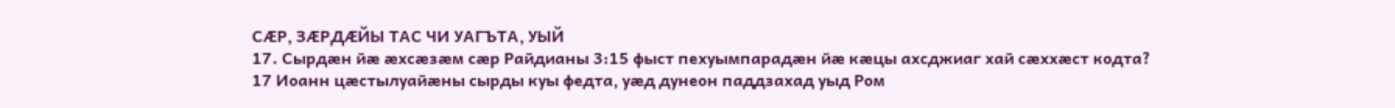СӔР, ЗӔРДӔЙЫ ТАС ЧИ УАГЪТА, УЫЙ
17. Сырдӕн йӕ ӕхсӕзӕм сӕр Райдианы 3:15 фыст пехуымпарадӕн йӕ кӕцы ахсджиаг хай сӕххӕст кодта?
17 Иоанн цӕстылуайӕны сырды куы федта, уӕд дунеон паддзахад уыд Ром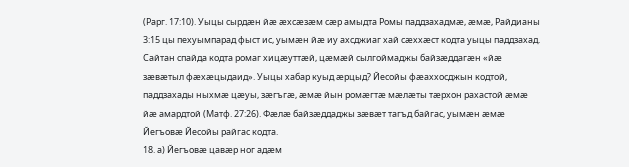(Рарг. 17:10). Уыцы сырдӕн йӕ ӕхсӕзӕм сӕр амыдта Ромы паддзахадмӕ, ӕмӕ, Райдианы 3:15 цы пехуымпарад фыст ис, уымӕн йӕ иу ахсджиаг хай сӕххӕст кодта уыцы паддзахад. Сайтан спайда кодта ромаг хицӕуттӕй, цӕмӕй сылгоймаджы байзӕддагӕн «йӕ зӕвӕтыл фӕхӕцыдаид». Уыцы хабар куыд ӕрцыд? Йесойы фӕаххосджын кодтой, паддзахады ныхмӕ цӕуы, зӕгъгӕ, ӕмӕ йын ромӕгтӕ мӕлӕты тӕрхон рахастой ӕмӕ йӕ амардтой (Матф. 27:26). Фӕлӕ байзӕддаджы зӕвӕт тагъд байгас, уымӕн ӕмӕ Йегъовӕ Йесойы райгас кодта.
18. а) Йегъовӕ цавӕр ног адӕм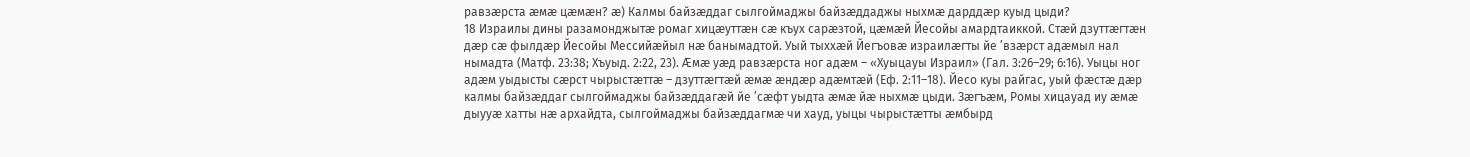равзӕрста ӕмӕ цӕмӕн? ӕ) Калмы байзӕддаг сылгоймаджы байзӕддаджы ныхмӕ дарддӕр куыд цыди?
18 Израилы дины разамонджытӕ ромаг хицӕуттӕн сӕ къух сарӕзтой, цӕмӕй Йесойы амардтаиккой. Стӕй дзуттӕгтӕн дӕр сӕ фылдӕр Йесойы Мессийӕйыл нӕ банымадтой. Уый тыххӕй Йегъовӕ израилӕгты йе ’взӕрст адӕмыл нал нымадта (Матф. 23:38; Хъуыд. 2:22, 23). Ӕмӕ уӕд равзӕрста ног адӕм – «Хуыцауы Израил» (Гал. 3:26–29; 6:16). Уыцы ног адӕм уыдысты сӕрст чырыстӕттӕ – дзуттӕгтӕй ӕмӕ ӕндӕр адӕмтӕй (Еф. 2:11–18). Йесо куы райгас, уый фӕстӕ дӕр калмы байзӕддаг сылгоймаджы байзӕддагӕй йе ’сӕфт уыдта ӕмӕ йӕ ныхмӕ цыди. Зӕгъӕм, Ромы хицауад иу ӕмӕ дыууӕ хатты нӕ архайдта, сылгоймаджы байзӕддагмӕ чи хауд, уыцы чырыстӕтты ӕмбырд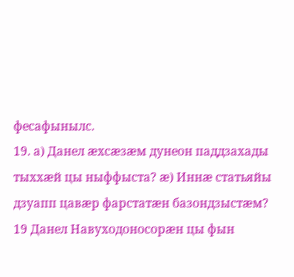фесафынылc.
19. а) Данел ӕхсӕзӕм дунеон паддзахады тыххӕй цы ныффыста? ӕ) Иннӕ статьяйы дзуапп цавӕр фарстатӕн базондзыстӕм?
19 Данел Навуходоносорӕн цы фын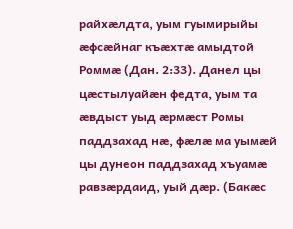райхӕлдта, уым гуымирыйы ӕфсӕйнаг къӕхтӕ амыдтой Роммӕ (Дан. 2:33). Данел цы цӕстылуайӕн федта, уым та ӕвдыст уыд ӕрмӕст Ромы паддзахад нӕ, фӕлӕ ма уымӕй цы дунеон паддзахад хъуамӕ равзӕрдаид, уый дӕр. (Бакӕс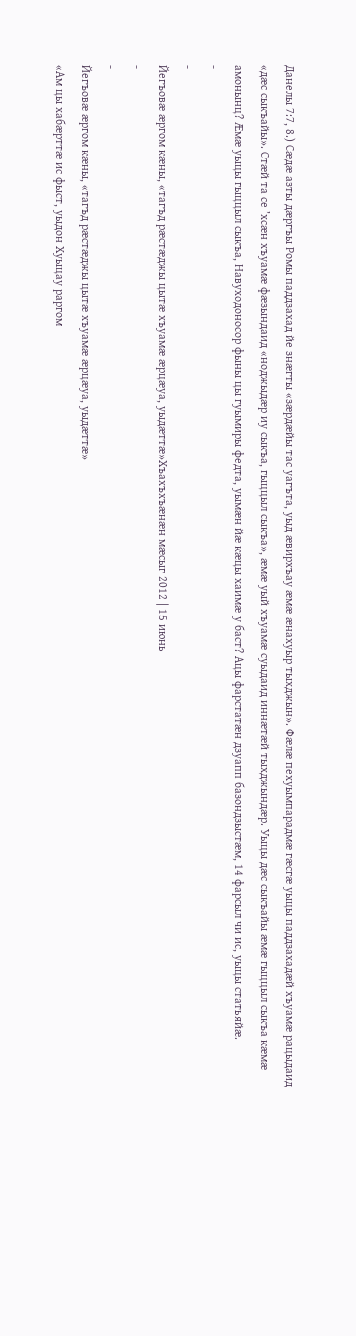Данелы 7:7, 8.) Сӕдӕ азты дӕргъы Ромы паддзахад йе знӕгты «зӕрдӕйы тас уагъта, уыд ӕвирхъау ӕмӕ ӕнахуыр тыхджын». Фӕлӕ пехуымпарадмӕ гӕсгӕ уыцы паддзахадӕй хъуамӕ рацыдаид «дӕс сыкъайы». Стӕй та се ’хсӕн хъуамӕ фӕзындаид «ноджыдӕр иу сыкъа, гыццыл сыкъа», ӕмӕ уый хъуамӕ суыдаид иннӕтӕй тыхджындӕр. Уыцы дӕс сыкъайы ӕмӕ гыццыл сыкъа кӕмӕ амонынц? Ӕмӕ уыцы гыццыл сыкъа, Навуходоносор фыны цы гуымиры федта, уымӕн йӕ кӕцы хаимӕ у баст? Ацы фарстатӕн дзуапп базондзыстӕм, 14 фарсыл чи ис, уыцы статьяйӕ.
-
-
Йегъовӕ ӕргом кӕны, «тагъд рӕстӕджы цытӕ хъуамӕ ӕрцӕуа, уыдӕттӕ»Хъахъхъӕнӕн мӕсыг 2012 | 15 июнь
-
-
Йегъовӕ ӕргом кӕны, «тагъд рӕстӕджы цытӕ хъуамӕ ӕрцӕуа, уыдӕттӕ»
«Ам цы хабӕрттӕ ис фыст, уыдон Хуыцау раргом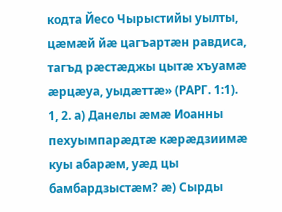кодта Йесо Чырыстийы уылты, цӕмӕй йӕ цагъартӕн равдиса, тагъд рӕстӕджы цытӕ хъуамӕ ӕрцӕуа, уыдӕттӕ» (РАРГ. 1:1).
1, 2. а) Данелы ӕмӕ Иоанны пехуымпарӕдтӕ кӕрӕдзиимӕ куы абарӕм, уӕд цы бамбардзыстӕм? ӕ) Сырды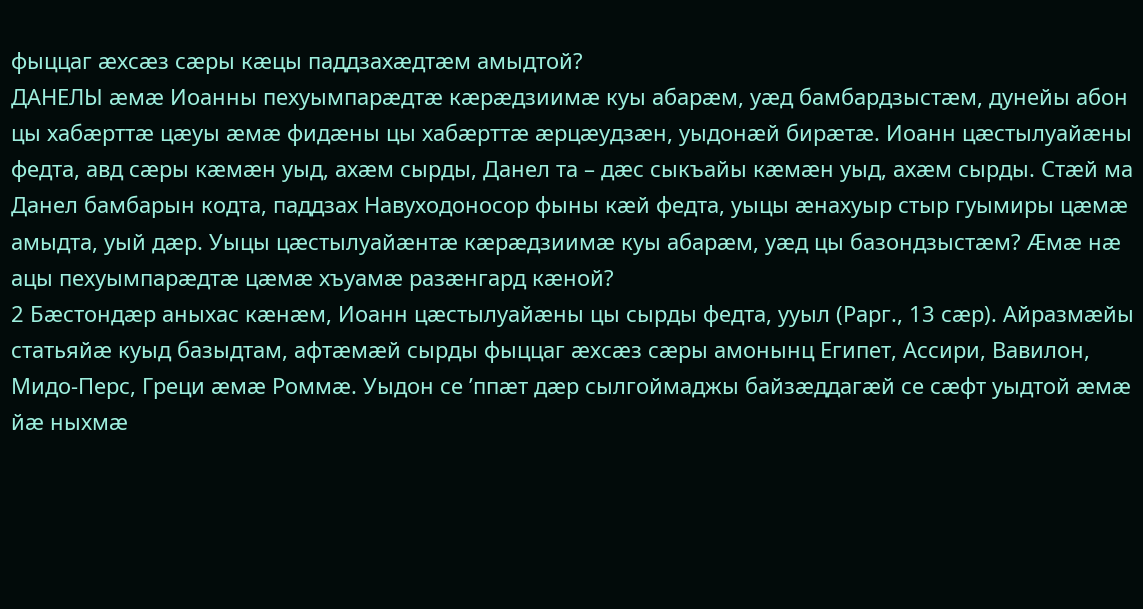фыццаг ӕхсӕз сӕры кӕцы паддзахӕдтӕм амыдтой?
ДАНЕЛЫ ӕмӕ Иоанны пехуымпарӕдтӕ кӕрӕдзиимӕ куы абарӕм, уӕд бамбардзыстӕм, дунейы абон цы хабӕрттӕ цӕуы ӕмӕ фидӕны цы хабӕрттӕ ӕрцӕудзӕн, уыдонӕй бирӕтӕ. Иоанн цӕстылуайӕны федта, авд сӕры кӕмӕн уыд, ахӕм сырды, Данел та – дӕс сыкъайы кӕмӕн уыд, ахӕм сырды. Стӕй ма Данел бамбарын кодта, паддзах Навуходоносор фыны кӕй федта, уыцы ӕнахуыр стыр гуымиры цӕмӕ амыдта, уый дӕр. Уыцы цӕстылуайӕнтӕ кӕрӕдзиимӕ куы абарӕм, уӕд цы базондзыстӕм? Ӕмӕ нӕ ацы пехуымпарӕдтӕ цӕмӕ хъуамӕ разӕнгард кӕной?
2 Бӕстондӕр аныхас кӕнӕм, Иоанн цӕстылуайӕны цы сырды федта, ууыл (Рарг., 13 сӕр). Айразмӕйы статьяйӕ куыд базыдтам, афтӕмӕй сырды фыццаг ӕхсӕз сӕры амонынц Египет, Ассири, Вавилон, Мидо-Перс, Греци ӕмӕ Роммӕ. Уыдон се ’ппӕт дӕр сылгоймаджы байзӕддагӕй се сӕфт уыдтой ӕмӕ йӕ ныхмӕ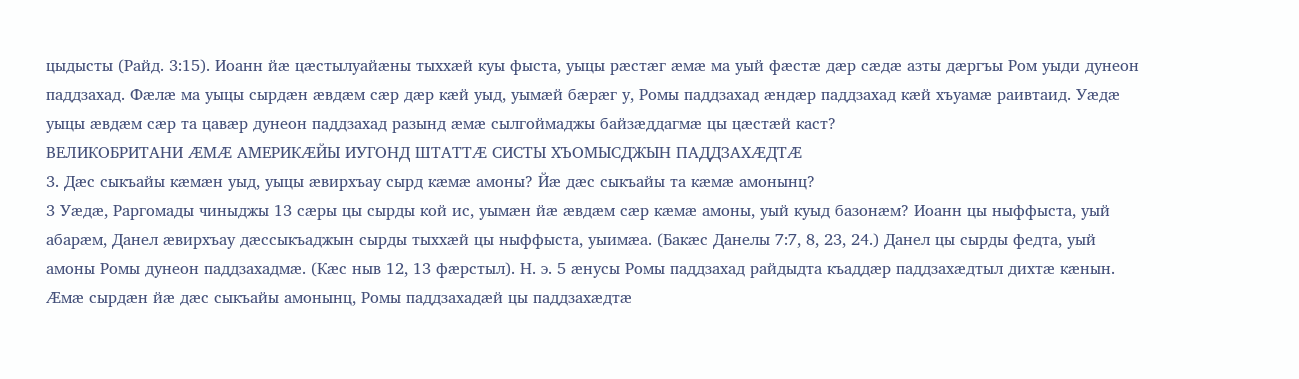цыдысты (Райд. 3:15). Иоанн йӕ цӕстылуайӕны тыххӕй куы фыста, уыцы рӕстӕг ӕмӕ ма уый фӕстӕ дӕр сӕдӕ азты дӕргъы Ром уыди дунеон паддзахад. Фӕлӕ ма уыцы сырдӕн ӕвдӕм сӕр дӕр кӕй уыд, уымӕй бӕрӕг у, Ромы паддзахад ӕндӕр паддзахад кӕй хъуамӕ раивтаид. Уӕдӕ уыцы ӕвдӕм сӕр та цавӕр дунеон паддзахад разынд ӕмӕ сылгоймаджы байзӕддагмӕ цы цӕстӕй каст?
ВЕЛИКОБРИТАНИ ӔМӔ АМЕРИКӔЙЫ ИУГОНД ШТАТТӔ СИСТЫ ХЪОМЫСДЖЫН ПАДДЗАХӔДТӔ
3. Дӕс сыкъайы кӕмӕн уыд, уыцы ӕвирхъау сырд кӕмӕ амоны? Йӕ дӕс сыкъайы та кӕмӕ амонынц?
3 Уӕдӕ, Раргомады чиныджы 13 сӕры цы сырды кой ис, уымӕн йӕ ӕвдӕм сӕр кӕмӕ амоны, уый куыд базонӕм? Иоанн цы ныффыста, уый абарӕм, Данел ӕвирхъау дӕссыкъаджын сырды тыххӕй цы ныффыста, уыимӕa. (Бакӕс Данелы 7:7, 8, 23, 24.) Данел цы сырды федта, уый амоны Ромы дунеон паддзахадмӕ. (Кӕс ныв 12, 13 фӕрстыл). Н. э. 5 ӕнусы Ромы паддзахад райдыдта къаддӕр паддзахӕдтыл дихтӕ кӕнын. Ӕмӕ сырдӕн йӕ дӕс сыкъайы амонынц, Ромы паддзахадӕй цы паддзахӕдтӕ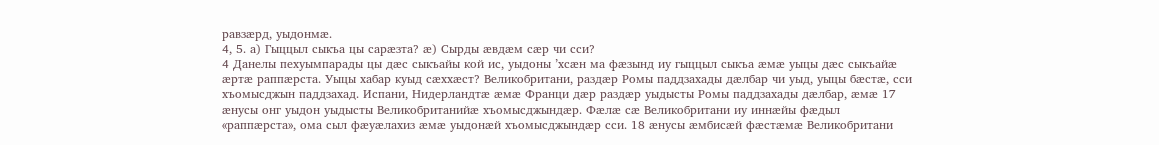равзӕрд, уыдонмӕ.
4, 5. а) Гыццыл сыкъа цы сарӕзта? ӕ) Сырды ӕвдӕм сӕр чи сси?
4 Данелы пехуымпарады цы дӕс сыкъайы кой ис, уыдоны ’хсӕн ма фӕзынд иу гыццыл сыкъа ӕмӕ уыцы дӕс сыкъайӕ ӕртӕ раппӕрста. Уыцы хабар куыд сӕххӕст? Великобритани, раздӕр Ромы паддзахады дӕлбар чи уыд, уыцы бӕстӕ, сси хъомысджын паддзахад. Испани, Нидерландтӕ ӕмӕ Франци дӕр раздӕр уыдысты Ромы паддзахады дӕлбар, ӕмӕ 17 ӕнусы онг уыдон уыдысты Великобританийӕ хъомысджындӕр. Фӕлӕ сӕ Великобритани иу иннӕйы фӕдыл «раппӕрста», ома сыл фӕуӕлахиз ӕмӕ уыдонӕй хъомысджындӕр сси. 18 ӕнусы ӕмбисӕй фӕстӕмӕ Великобритани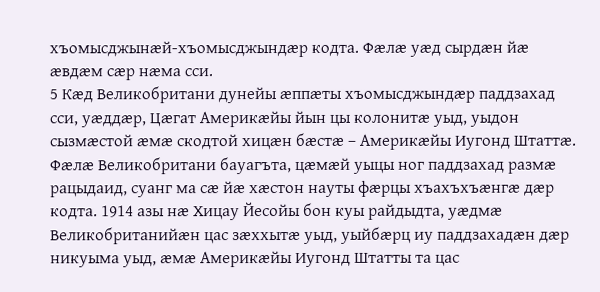хъомысджынӕй-хъомысджындӕр кодта. Фӕлӕ уӕд сырдӕн йӕ ӕвдӕм сӕр нӕма сси.
5 Кӕд Великобритани дунейы ӕппӕты хъомысджындӕр паддзахад сси, уӕддӕр, Цӕгат Америкӕйы йын цы колонитӕ уыд, уыдон сызмӕстой ӕмӕ скодтой хицӕн бӕстӕ – Америкӕйы Иугонд Штаттӕ. Фӕлӕ Великобритани бауагъта, цӕмӕй уыцы ног паддзахад размӕ рацыдаид, суанг ма сӕ йӕ хӕстон науты фӕрцы хъахъхъӕнгӕ дӕр кодта. 1914 азы нӕ Хицау Йесойы бон куы райдыдта, уӕдмӕ Великобританийӕн цас зӕххытӕ уыд, уыйбӕрц иу паддзахадӕн дӕр никуыма уыд, ӕмӕ Америкӕйы Иугонд Штатты та цас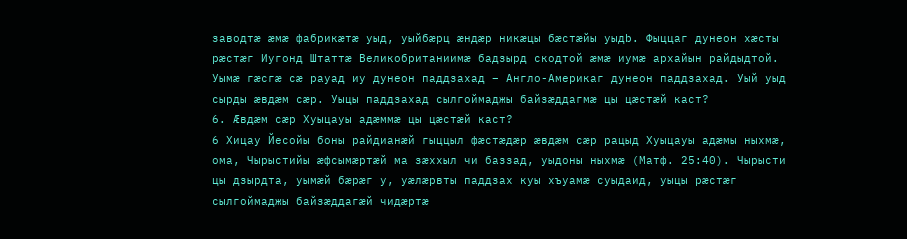заводтӕ ӕмӕ фабрикӕтӕ уыд, уыйбӕрц ӕндӕр никӕцы бӕстӕйы уыдb. Фыццаг дунеон хӕсты рӕстӕг Иугонд Штаттӕ Великобританиимӕ бадзырд скодтой ӕмӕ иумӕ архайын райдыдтой. Уымӕ гӕсгӕ сӕ рауад иу дунеон паддзахад – Англо-Америкаг дунеон паддзахад. Уый уыд сырды ӕвдӕм сӕр. Уыцы паддзахад сылгоймаджы байзӕддагмӕ цы цӕстӕй каст?
6. Ӕвдӕм сӕр Хуыцауы адӕммӕ цы цӕстӕй каст?
6 Хицау Йесойы боны райдианӕй гыццыл фӕстӕдӕр ӕвдӕм сӕр рацыд Хуыцауы адӕмы ныхмӕ, ома, Чырыстийы ӕфсымӕртӕй ма зӕххыл чи баззад, уыдоны ныхмӕ (Матф. 25:40). Чырысти цы дзырдта, уымӕй бӕрӕг у, уӕлӕрвты паддзах куы хъуамӕ суыдаид, уыцы рӕстӕг сылгоймаджы байзӕддагӕй чидӕртӕ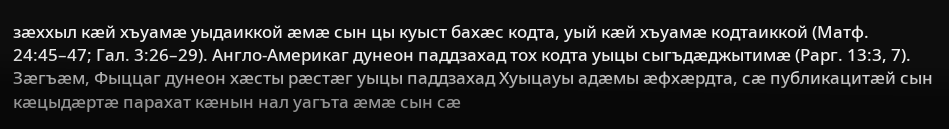зӕххыл кӕй хъуамӕ уыдаиккой ӕмӕ сын цы куыст бахӕс кодта, уый кӕй хъуамӕ кодтаиккой (Матф. 24:45–47; Гал. 3:26–29). Англо-Америкаг дунеон паддзахад тох кодта уыцы сыгъдӕджытимӕ (Рарг. 13:3, 7). Зӕгъӕм, Фыццаг дунеон хӕсты рӕстӕг уыцы паддзахад Хуыцауы адӕмы ӕфхӕрдта, сӕ публикацитӕй сын кӕцыдӕртӕ парахат кӕнын нал уагъта ӕмӕ сын сӕ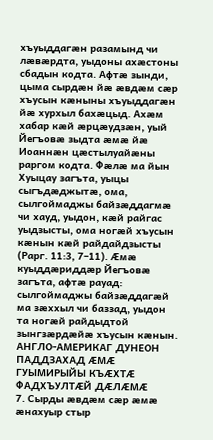хъуыддагӕн разамынд чи лӕвӕрдта, уыдоны ахӕстоны сбадын кодта. Афтӕ зынди, цыма сырдӕн йӕ ӕвдӕм сӕр хъусын кӕныны хъуыддагӕн йӕ хурхыл бахӕцыд. Ахӕм хабар кӕй ӕрцӕудзӕн, уый Йегъовӕ зыдта ӕмӕ йӕ Иоаннӕн цӕстылуайӕны раргом кодта. Фӕлӕ ма йын Хуыцау загъта, уыцы сыгъдӕджытӕ, ома, сылгоймаджы байзӕддагмӕ чи хауд, уыдон, кӕй райгас уыдзысты, ома ногӕй хъусын кӕнын кӕй райдайдзысты (Рарг. 11:3, 7–11). Ӕмӕ куыддӕриддӕр Йегъовӕ загъта, афтӕ рауад: сылгоймаджы байзӕддагӕй ма зӕххыл чи баззад, уыдон та ногӕй райдыдтой зынгзӕрдӕйӕ хъусын кӕнын.
АНГЛО-АМЕРИКАГ ДУНЕОН ПАДДЗАХАД ӔМӔ ГУЫМИРЫЙЫ КЪӔХТӔ ФАДХЪУЛТӔЙ ДӔЛӔМӔ
7. Сырды ӕвдӕм сӕр ӕмӕ ӕнахуыр стыр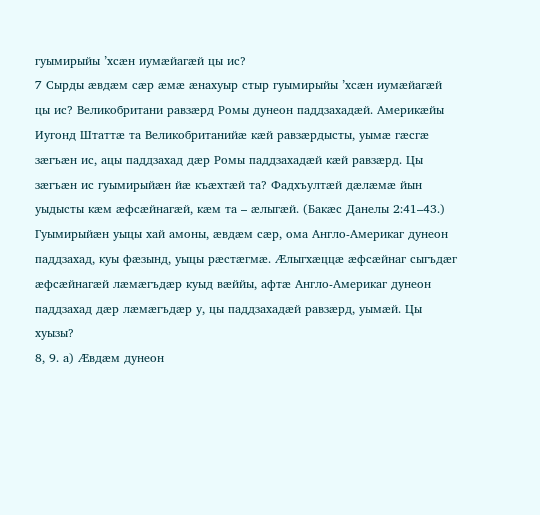гуымирыйы ’хсӕн иумӕйагӕй цы ис?
7 Сырды ӕвдӕм сӕр ӕмӕ ӕнахуыр стыр гуымирыйы ’хсӕн иумӕйагӕй цы ис? Великобритани равзӕрд Ромы дунеон паддзахадӕй. Америкӕйы Иугонд Штаттӕ та Великобританийӕ кӕй равзӕрдысты, уымӕ гӕсгӕ зӕгъӕн ис, ацы паддзахад дӕр Ромы паддзахадӕй кӕй равзӕрд. Цы зӕгъӕн ис гуымирыйӕн йӕ къӕхтӕй та? Фадхъултӕй дӕлӕмӕ йын уыдысты кӕм ӕфсӕйнагӕй, кӕм та – ӕлыгӕй. (Бакӕс Данелы 2:41–43.) Гуымирыйӕн уыцы хай амоны, ӕвдӕм сӕр, ома Англо-Америкаг дунеон паддзахад, куы фӕзынд, уыцы рӕстӕгмӕ. Ӕлыгхӕццӕ ӕфсӕйнаг сыгъдӕг ӕфсӕйнагӕй лӕмӕгъдӕр куыд вӕййы, афтӕ Англо-Америкаг дунеон паддзахад дӕр лӕмӕгъдӕр у, цы паддзахадӕй равзӕрд, уымӕй. Цы хуызы?
8, 9. а) Ӕвдӕм дунеон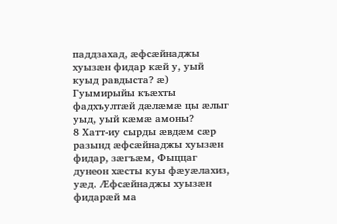паддзахад, ӕфсӕйнаджы хуызӕн фидар кӕй у, уый куыд равдыста? ӕ) Гуымирыйы къӕхты фадхъултӕй дӕлӕмӕ цы ӕлыг уыд, уый кӕмӕ амоны?
8 Хатт-иу сырды ӕвдӕм сӕр разынд ӕфсӕйнаджы хуызӕн фидар, зӕгъӕм, Фыццаг дунеон хӕсты куы фӕуӕлахиз, уӕд. Ӕфсӕйнаджы хуызӕн фидарӕй ма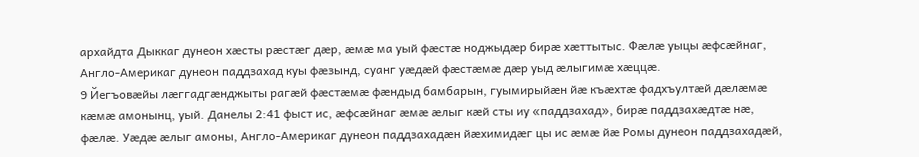архайдта Дыккаг дунеон хӕсты рӕстӕг дӕр, ӕмӕ ма уый фӕстӕ ноджыдӕр бирӕ хӕттытыc. Фӕлӕ уыцы ӕфсӕйнаг, Англо-Америкаг дунеон паддзахад куы фӕзынд, суанг уӕдӕй фӕстӕмӕ дӕр уыд ӕлыгимӕ хӕццӕ.
9 Йегъовӕйы лӕггадгӕнджыты рагӕй фӕстӕмӕ фӕндыд бамбарын, гуымирыйӕн йӕ къӕхтӕ фадхъултӕй дӕлӕмӕ кӕмӕ амонынц, уый. Данелы 2:41 фыст ис, ӕфсӕйнаг ӕмӕ ӕлыг кӕй сты иу «паддзахад», бирӕ паддзахӕдтӕ нӕ, фӕлӕ. Уӕдӕ ӕлыг амоны, Англо-Америкаг дунеон паддзахадӕн йӕхимидӕг цы ис ӕмӕ йӕ Ромы дунеон паддзахадӕй,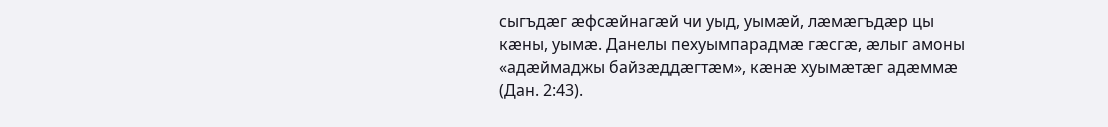сыгъдӕг ӕфсӕйнагӕй чи уыд, уымӕй, лӕмӕгъдӕр цы кӕны, уымӕ. Данелы пехуымпарадмӕ гӕсгӕ, ӕлыг амоны «адӕймаджы байзӕддӕгтӕм», кӕнӕ хуымӕтӕг адӕммӕ (Дан. 2:43).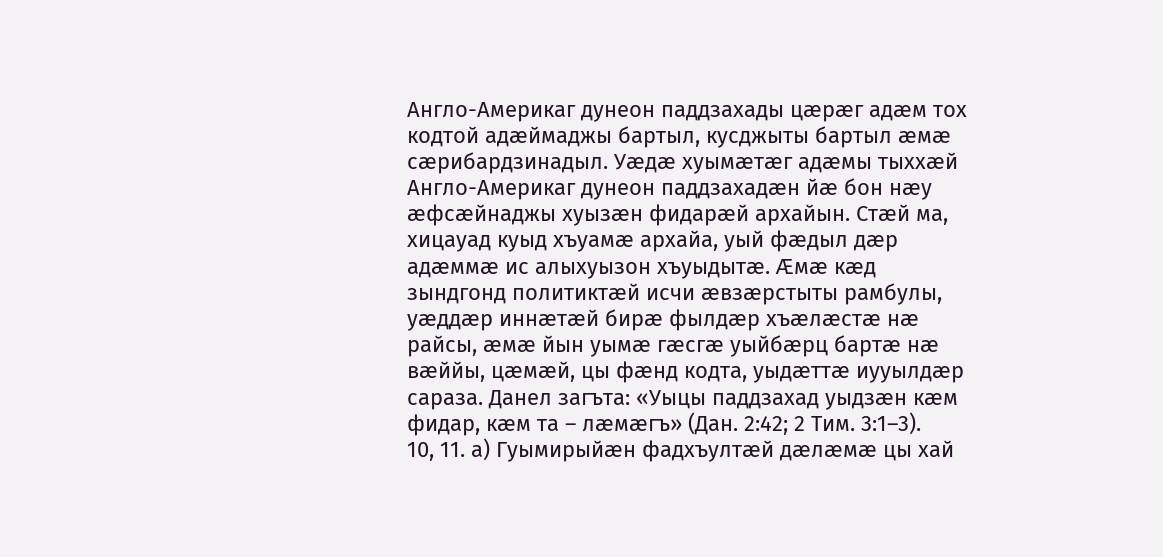Англо-Америкаг дунеон паддзахады цӕрӕг адӕм тох кодтой адӕймаджы бартыл, кусджыты бартыл ӕмӕ сӕрибардзинадыл. Уӕдӕ хуымӕтӕг адӕмы тыххӕй Англо-Америкаг дунеон паддзахадӕн йӕ бон нӕу ӕфсӕйнаджы хуызӕн фидарӕй архайын. Стӕй ма, хицауад куыд хъуамӕ архайа, уый фӕдыл дӕр адӕммӕ ис алыхуызон хъуыдытӕ. Ӕмӕ кӕд зындгонд политиктӕй исчи ӕвзӕрстыты рамбулы, уӕддӕр иннӕтӕй бирӕ фылдӕр хъӕлӕстӕ нӕ райсы, ӕмӕ йын уымӕ гӕсгӕ уыйбӕрц бартӕ нӕ вӕййы, цӕмӕй, цы фӕнд кодта, уыдӕттӕ иууылдӕр сараза. Данел загъта: «Уыцы паддзахад уыдзӕн кӕм фидар, кӕм та – лӕмӕгъ» (Дан. 2:42; 2 Тим. 3:1–3).
10, 11. а) Гуымирыйӕн фадхъултӕй дӕлӕмӕ цы хай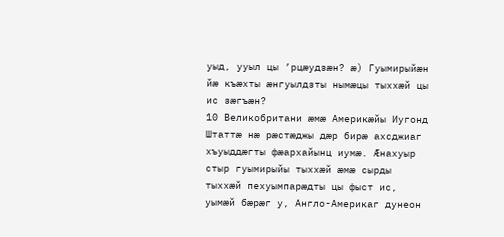уыд, ууыл цы ’рцӕудзӕн? ӕ) Гуымирыйӕн йӕ къӕхты ӕнгуылдзты нымӕцы тыххӕй цы ис зӕгъӕн?
10 Великобритани ӕмӕ Америкӕйы Иугонд Штаттӕ нӕ рӕстӕджы дӕр бирӕ ахсджиаг хъуыддӕгты фӕархайынц иумӕ. Ӕнахуыр стыр гуымирыйы тыххӕй ӕмӕ сырды тыххӕй пехуымпарӕдты цы фыст ис, уымӕй бӕрӕг у, Англо-Америкаг дунеон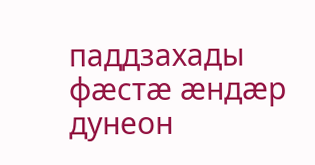паддзахады фӕстӕ ӕндӕр дунеон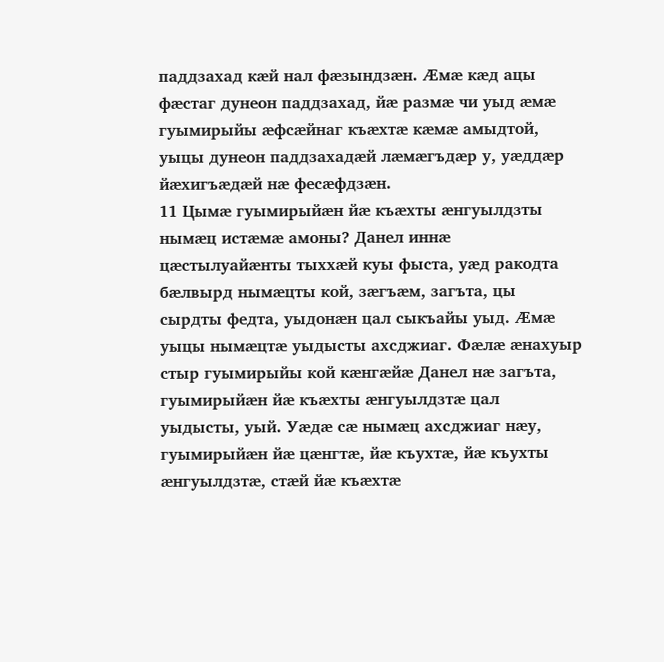паддзахад кӕй нал фӕзындзӕн. Ӕмӕ кӕд ацы фӕстаг дунеон паддзахад, йӕ размӕ чи уыд ӕмӕ гуымирыйы ӕфсӕйнаг къӕхтӕ кӕмӕ амыдтой, уыцы дунеон паддзахадӕй лӕмӕгъдӕр у, уӕддӕр йӕхигъӕдӕй нӕ фесӕфдзӕн.
11 Цымӕ гуымирыйӕн йӕ къӕхты ӕнгуылдзты нымӕц истӕмӕ амоны? Данел иннӕ цӕстылуайӕнты тыххӕй куы фыста, уӕд ракодта бӕлвырд нымӕцты кой, зӕгъӕм, загъта, цы сырдты федта, уыдонӕн цал сыкъайы уыд. Ӕмӕ уыцы нымӕцтӕ уыдысты ахсджиаг. Фӕлӕ ӕнахуыр стыр гуымирыйы кой кӕнгӕйӕ Данел нӕ загъта, гуымирыйӕн йӕ къӕхты ӕнгуылдзтӕ цал уыдысты, уый. Уӕдӕ сӕ нымӕц ахсджиаг нӕу, гуымирыйӕн йӕ цӕнгтӕ, йӕ къухтӕ, йӕ къухты ӕнгуылдзтӕ, стӕй йӕ къӕхтӕ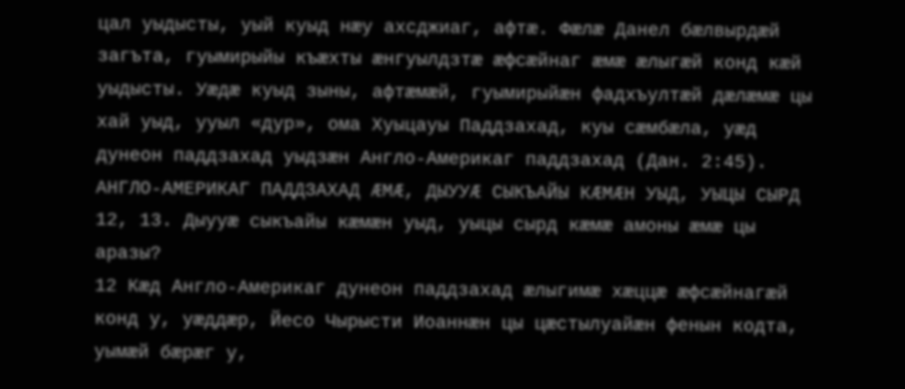цал уыдысты, уый куыд нӕу ахсджиаг, афтӕ. Фӕлӕ Данел бӕлвырдӕй загъта, гуымирыйы къӕхты ӕнгуылдзтӕ ӕфсӕйнаг ӕмӕ ӕлыгӕй конд кӕй уыдысты. Уӕдӕ куыд зыны, афтӕмӕй, гуымирыйӕн фадхъултӕй дӕлӕмӕ цы хай уыд, ууыл «дур», ома Хуыцауы Паддзахад, куы сӕмбӕла, уӕд дунеон паддзахад уыдзӕн Англо-Америкаг паддзахад (Дан. 2:45).
АНГЛО-АМЕРИКАГ ПАДДЗАХАД ӔМӔ, ДЫУУӔ СЫКЪАЙЫ КӔМӔН УЫД, УЫЦЫ СЫРД
12, 13. Дыууӕ сыкъайы кӕмӕн уыд, уыцы сырд кӕмӕ амоны ӕмӕ цы аразы?
12 Кӕд Англо-Америкаг дунеон паддзахад ӕлыгимӕ хӕццӕ ӕфсӕйнагӕй конд у, уӕддӕр, Йесо Чырысти Иоаннӕн цы цӕстылуайӕн фенын кодта, уымӕй бӕрӕг у,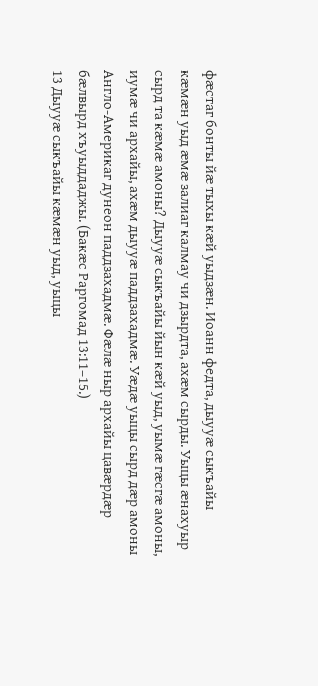фӕстаг бонты йӕ тыхы кӕй уыдзӕн. Иоанн федта, дыууӕ сыкъайы кӕмӕн уыд ӕмӕ залиаг калмау чи дзырдта, ахӕм сырды. Уыцы ӕнахуыр сырд та кӕмӕ амоны? Дыууӕ сыкъайы йын кӕй уыд, уымӕ гӕсгӕ амоны, иумӕ чи архайы, ахӕм дыууӕ паддзахадмӕ. Уӕдӕ уыцы сырд дӕр амоны Англо-Америкаг дунеон паддзахадмӕ. Фӕлӕ ныр архайы цавӕрдӕр бӕлвырд хъуыддаджы. (Бакӕс Раргомад 13:11–15.)
13 Дыууӕ сыкъайы кӕмӕн уыд, уыцы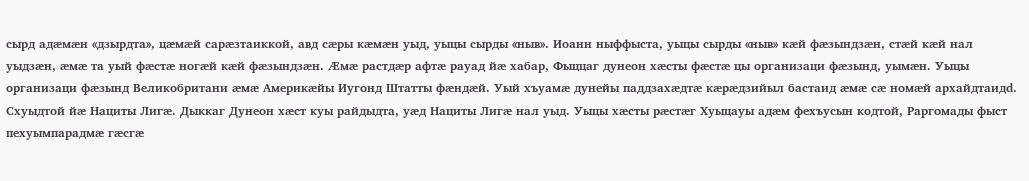сырд адӕмӕн «дзырдта», цӕмӕй сарӕзтаиккой, авд сӕры кӕмӕн уыд, уыцы сырды «ныв». Иоанн ныффыста, уыцы сырды «ныв» кӕй фӕзындзӕн, стӕй кӕй нал уыдзӕн, ӕмӕ та уый фӕстӕ ногӕй кӕй фӕзындзӕн. Ӕмӕ растдӕр афтӕ рауад йӕ хабар, Фыццаг дунеон хӕсты фӕстӕ цы организаци фӕзынд, уымӕн. Уыцы организаци фӕзынд Великобритани ӕмӕ Америкӕйы Иугонд Штатты фӕндӕй. Уый хъуамӕ дунейы паддзахӕдтӕ кӕрӕдзийыл бастаид ӕмӕ сӕ номӕй архайдтаидd. Схуыдтой йӕ Нациты Лигӕ. Дыккаг Дунеон хӕст куы райдыдта, уӕд Нациты Лигӕ нал уыд. Уыцы хӕсты рӕстӕг Хуыцауы адӕм фехъусын кодтой, Раргомады фыст пехуымпарадмӕ гӕсгӕ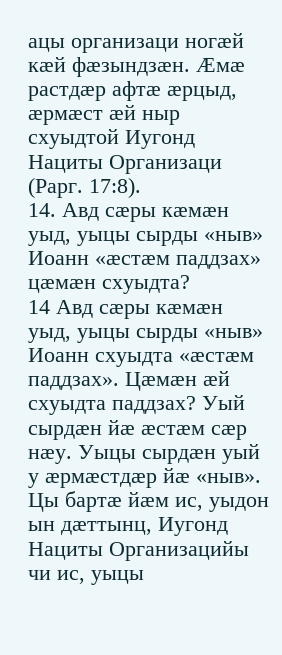ацы организаци ногӕй кӕй фӕзындзӕн. Ӕмӕ растдӕр афтӕ ӕрцыд, ӕрмӕст ӕй ныр схуыдтой Иугонд Нациты Организаци (Рарг. 17:8).
14. Авд сӕры кӕмӕн уыд, уыцы сырды «ныв» Иоанн «ӕстӕм паддзах» цӕмӕн схуыдта?
14 Авд сӕры кӕмӕн уыд, уыцы сырды «ныв» Иоанн схуыдта «ӕстӕм паддзах». Цӕмӕн ӕй схуыдта паддзах? Уый сырдӕн йӕ ӕстӕм сӕр нӕу. Уыцы сырдӕн уый у ӕрмӕстдӕр йӕ «ныв». Цы бартӕ йӕм ис, уыдон ын дӕттынц, Иугонд Нациты Организацийы чи ис, уыцы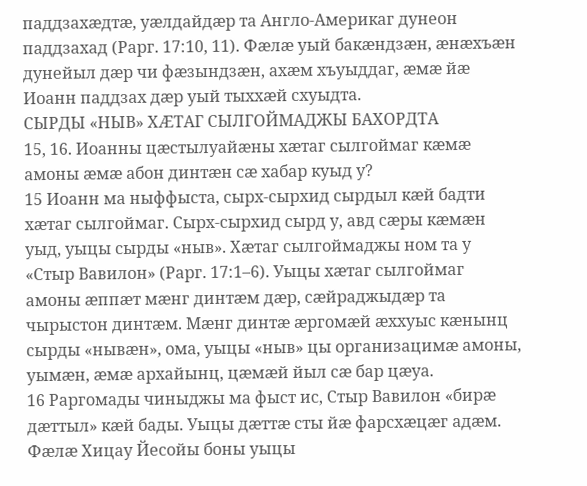паддзахӕдтӕ, уӕлдайдӕр та Англо-Америкаг дунеон паддзахад (Рарг. 17:10, 11). Фӕлӕ уый бакӕндзӕн, ӕнӕхъӕн дунейыл дӕр чи фӕзындзӕн, ахӕм хъуыддаг, ӕмӕ йӕ Иоанн паддзах дӕр уый тыххӕй схуыдта.
СЫРДЫ «НЫВ» ХӔТАГ СЫЛГОЙМАДЖЫ БАХОРДТА
15, 16. Иоанны цӕстылуайӕны хӕтаг сылгоймаг кӕмӕ амоны ӕмӕ абон динтӕн сӕ хабар куыд у?
15 Иоанн ма ныффыста, сырх-сырхид сырдыл кӕй бадти хӕтаг сылгоймаг. Сырх-сырхид сырд у, авд сӕры кӕмӕн уыд, уыцы сырды «ныв». Хӕтаг сылгоймаджы ном та у «Стыр Вавилон» (Рарг. 17:1–6). Уыцы хӕтаг сылгоймаг амоны ӕппӕт мӕнг динтӕм дӕр, сӕйраджыдӕр та чырыстон динтӕм. Мӕнг динтӕ ӕргомӕй ӕххуыс кӕнынц сырды «нывӕн», ома, уыцы «ныв» цы организацимӕ амоны, уымӕн, ӕмӕ архайынц, цӕмӕй йыл сӕ бар цӕуа.
16 Раргомады чиныджы ма фыст ис, Стыр Вавилон «бирӕ дӕттыл» кӕй бады. Уыцы дӕттӕ сты йӕ фарсхӕцӕг адӕм. Фӕлӕ Хицау Йесойы боны уыцы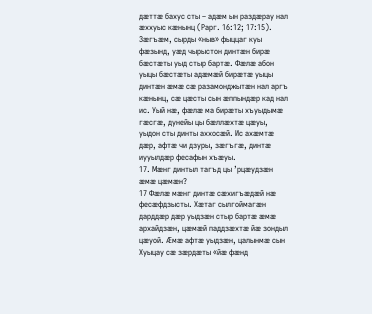дӕттӕ бахус сты – адӕм ын раздӕрау нал ӕххуыс кӕнынц (Рарг. 16:12; 17:15). Зӕгъӕм, сырды «ныв» фыццаг куы фӕзынд, уӕд чырыстон динтӕн бирӕ бӕстӕты уыд стыр бартӕ. Фӕлӕ абон уыцы бӕстӕты адӕмӕй бирӕтӕ уыцы динтӕн ӕмӕ сӕ разамонджытӕн нал аргъ кӕнынц, сӕ цӕсты сын ӕппындӕр кад нал ис. Уый нӕ, фӕлӕ ма бирӕты хъуыдымӕ гӕсгӕ, дунейы цы бӕллӕхтӕ цӕуы, уыдон сты динты аххосӕй. Ис ахӕмтӕ дӕр, афтӕ чи дзуры, зӕгъгӕ, динтӕ иууылдӕр фесафын хъӕуы.
17. Мӕнг динтыл тагъд цы ’рцӕудзӕн ӕмӕ цӕмӕн?
17 Фӕлӕ мӕнг динтӕ сӕхигъӕдӕй нӕ фесӕфдзысты. Хӕтаг сылгоймагӕн дарддӕр дӕр уыдзӕн стыр бартӕ ӕмӕ архайдзӕн, цӕмӕй паддзӕхтӕ йӕ зондыл цӕуой. Ӕмӕ афтӕ уыдзӕн, цалынмӕ сын Хуыцау сӕ зӕрдӕты «йӕ фӕнд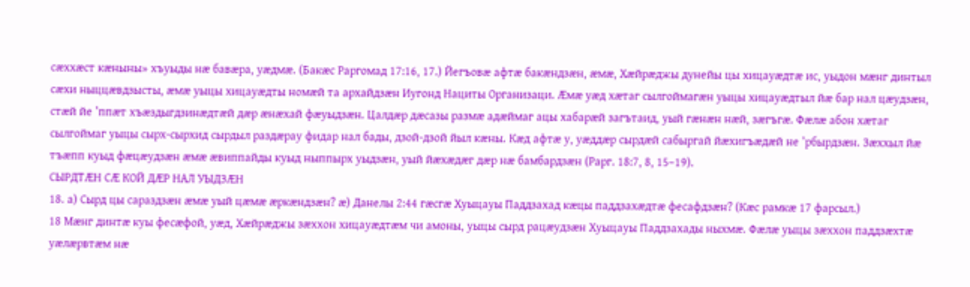сӕххӕст кӕныны» хъуыды нӕ бавӕра, уӕдмӕ. (Бакӕс Раргомад 17:16, 17.) Йегъовӕ афтӕ бакӕндзӕн, ӕмӕ, Хӕйрӕджы дунейы цы хицауӕдтӕ ис, уыдон мӕнг динтыл сӕхи ныццӕвдзысты, ӕмӕ уыцы хицауӕдты номӕй та архайдзӕн Иугонд Нациты Организаци. Ӕмӕ уӕд хӕтаг сылгоймагӕн уыцы хицауӕдтыл йӕ бар нал цӕудзӕн, стӕй йе ’ппӕт хъӕздыгдзинӕдтӕй дӕр ӕнӕхай фӕуыдзӕн. Цалдӕр дӕсазы размӕ адӕймаг ацы хабарӕй загътаид, уый гӕнӕн нӕй, зӕгъгӕ. Фӕлӕ абон хӕтаг сылгоймаг уыцы сырх-сырхид сырдыл раздӕрау фидар нал бады, дзой-дзой йыл кӕны. Кӕд афтӕ у, уӕддӕр сырдӕй сабыргай йӕхигъӕдӕй не ’рбырдзӕн. Зӕххыл йӕ тъӕпп куыд фӕцӕудзӕн ӕмӕ ӕвиппайды куыд ныппырх уыдзӕн, уый йӕхӕдӕг дӕр нӕ бамбардзӕн (Рарг. 18:7, 8, 15–19).
СЫРДТӔН СӔ КОЙ ДӔР НАЛ УЫДЗӔН
18. а) Сырд цы сараздзӕн ӕмӕ уый цӕмӕ ӕркӕндзӕн? ӕ) Данелы 2:44 гӕсгӕ Хуыцауы Паддзахад кӕцы паддзахӕдтӕ фесафдзӕн? (Кӕс рамкӕ 17 фарсыл.)
18 Мӕнг динтӕ куы фесӕфой, уӕд, Хӕйрӕджы зӕххон хицауӕдтӕм чи амоны, уыцы сырд рацӕудзӕн Хуыцауы Паддзахады ныхмӕ. Фӕлӕ уыцы зӕххон паддзӕхтӕ уӕлӕрвтӕм нӕ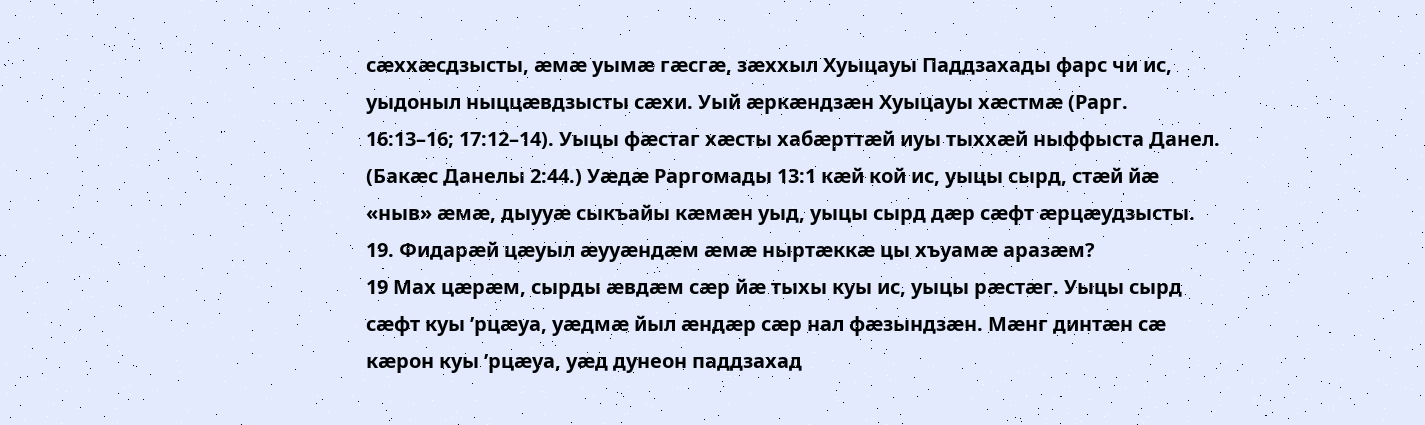сӕххӕсдзысты, ӕмӕ уымӕ гӕсгӕ, зӕххыл Хуыцауы Паддзахады фарс чи ис, уыдоныл ныццӕвдзысты сӕхи. Уый ӕркӕндзӕн Хуыцауы хӕстмӕ (Рарг. 16:13–16; 17:12–14). Уыцы фӕстаг хӕсты хабӕрттӕй иуы тыххӕй ныффыста Данел. (Бакӕс Данелы 2:44.) Уӕдӕ Раргомады 13:1 кӕй кой ис, уыцы сырд, стӕй йӕ «ныв» ӕмӕ, дыууӕ сыкъайы кӕмӕн уыд, уыцы сырд дӕр сӕфт ӕрцӕудзысты.
19. Фидарӕй цӕуыл ӕууӕндӕм ӕмӕ ныртӕккӕ цы хъуамӕ аразӕм?
19 Мах цӕрӕм, сырды ӕвдӕм сӕр йӕ тыхы куы ис, уыцы рӕстӕг. Уыцы сырд сӕфт куы ’рцӕуа, уӕдмӕ йыл ӕндӕр сӕр нал фӕзындзӕн. Мӕнг динтӕн сӕ кӕрон куы ’рцӕуа, уӕд дунеон паддзахад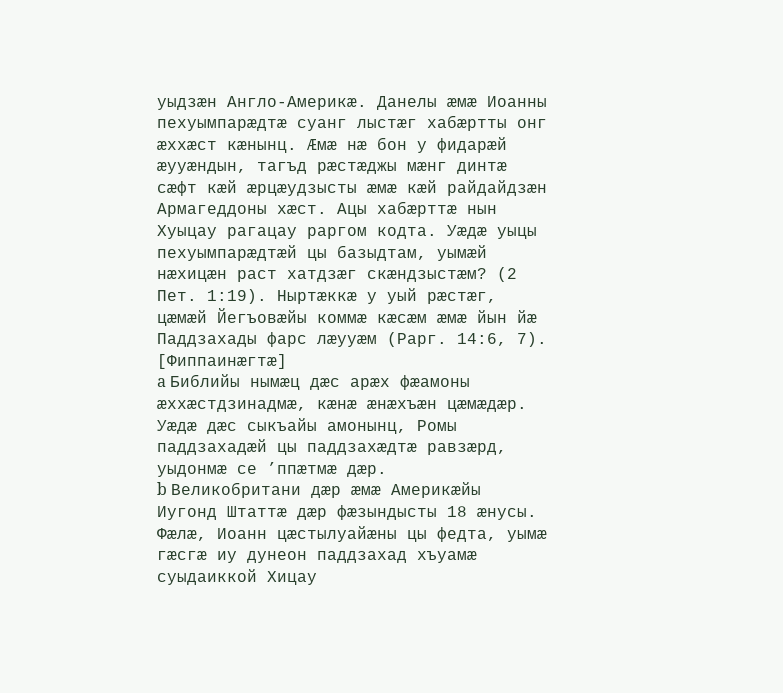уыдзӕн Англо-Америкӕ. Данелы ӕмӕ Иоанны пехуымпарӕдтӕ суанг лыстӕг хабӕртты онг ӕххӕст кӕнынц. Ӕмӕ нӕ бон у фидарӕй ӕууӕндын, тагъд рӕстӕджы мӕнг динтӕ сӕфт кӕй ӕрцӕудзысты ӕмӕ кӕй райдайдзӕн Армагеддоны хӕст. Ацы хабӕрттӕ нын Хуыцау рагацау раргом кодта. Уӕдӕ уыцы пехуымпарӕдтӕй цы базыдтам, уымӕй нӕхицӕн раст хатдзӕг скӕндзыстӕм? (2 Пет. 1:19). Ныртӕккӕ у уый рӕстӕг, цӕмӕй Йегъовӕйы коммӕ кӕсӕм ӕмӕ йын йӕ Паддзахады фарс лӕууӕм (Рарг. 14:6, 7).
[Фиппаинӕгтӕ]
a Библийы нымӕц дӕс арӕх фӕамоны ӕххӕстдзинадмӕ, кӕнӕ ӕнӕхъӕн цӕмӕдӕр. Уӕдӕ дӕс сыкъайы амонынц, Ромы паддзахадӕй цы паддзахӕдтӕ равзӕрд, уыдонмӕ се ’ппӕтмӕ дӕр.
b Великобритани дӕр ӕмӕ Америкӕйы Иугонд Штаттӕ дӕр фӕзындысты 18 ӕнусы. Фӕлӕ, Иоанн цӕстылуайӕны цы федта, уымӕ гӕсгӕ иу дунеон паддзахад хъуамӕ суыдаиккой Хицау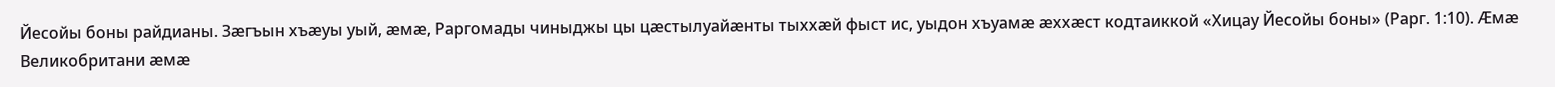Йесойы боны райдианы. Зӕгъын хъӕуы уый, ӕмӕ, Раргомады чиныджы цы цӕстылуайӕнты тыххӕй фыст ис, уыдон хъуамӕ ӕххӕст кодтаиккой «Хицау Йесойы боны» (Рарг. 1:10). Ӕмӕ Великобритани ӕмӕ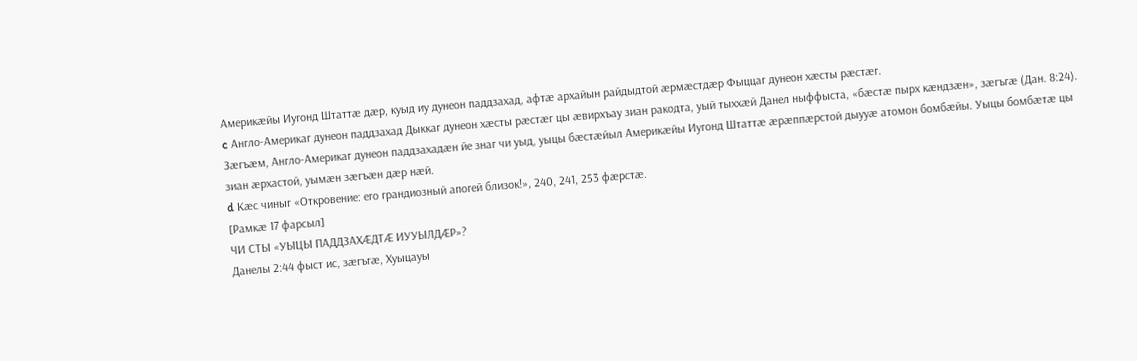Америкӕйы Иугонд Штаттӕ дӕр, куыд иу дунеон паддзахад, афтӕ архайын райдыдтой ӕрмӕстдӕр Фыццаг дунеон хӕсты рӕстӕг.
c Англо-Америкаг дунеон паддзахад Дыккаг дунеон хӕсты рӕстӕг цы ӕвирхъау зиан ракодта, уый тыххӕй Данел ныффыста, «бӕстӕ пырх кӕндзӕн», зӕгъгӕ (Дан. 8:24). Зӕгъӕм, Англо-Америкаг дунеон паддзахадӕн йе знаг чи уыд, уыцы бӕстӕйыл Америкӕйы Иугонд Штаттӕ ӕрӕппӕрстой дыууӕ атомон бомбӕйы. Уыцы бомбӕтӕ цы зиан ӕрхастой, уымӕн зӕгъӕн дӕр нӕй.
d Кӕс чиныг «Откровение: его грандиозный апогей близок!», 240, 241, 253 фӕрстӕ.
[Рамкӕ 17 фарсыл]
ЧИ СТЫ «УЫЦЫ ПАДДЗАХӔДТӔ ИУУЫЛДӔР»?
Данелы 2:44 фыст ис, зӕгъгӕ, Хуыцауы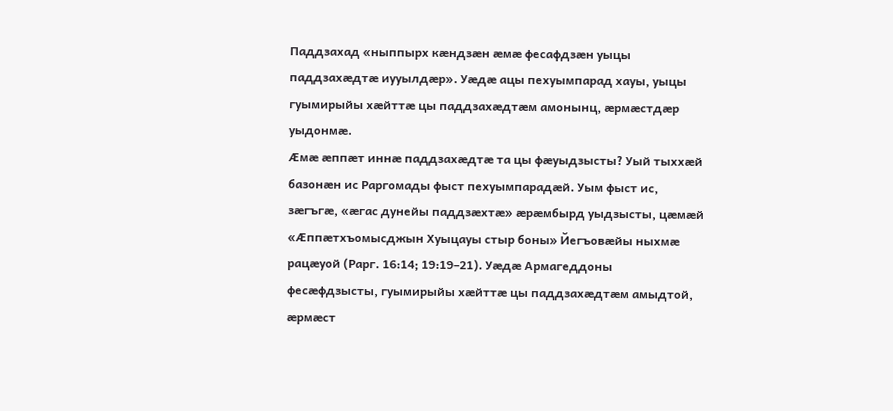Паддзахад «ныппырх кӕндзӕн ӕмӕ фесафдзӕн уыцы паддзахӕдтӕ иууылдӕр». Уӕдӕ ацы пехуымпарад хауы, уыцы гуымирыйы хӕйттӕ цы паддзахӕдтӕм амонынц, ӕрмӕстдӕр уыдонмӕ.
Ӕмӕ ӕппӕт иннӕ паддзахӕдтӕ та цы фӕуыдзысты? Уый тыххӕй базонӕн ис Раргомады фыст пехуымпарадӕй. Уым фыст ис, зӕгъгӕ, «ӕгас дунейы паддзӕхтӕ» ӕрӕмбырд уыдзысты, цӕмӕй «Ӕппӕтхъомысджын Хуыцауы стыр боны» Йегъовӕйы ныхмӕ рацӕуой (Рарг. 16:14; 19:19–21). Уӕдӕ Армагеддоны фесӕфдзысты, гуымирыйы хӕйттӕ цы паддзахӕдтӕм амыдтой, ӕрмӕст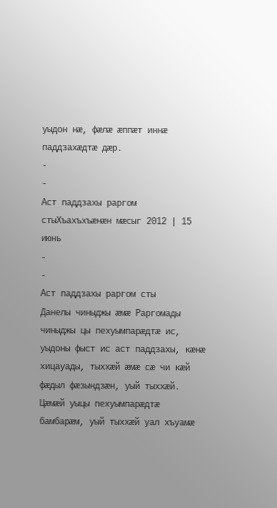уыдон нӕ, фӕлӕ ӕппӕт иннӕ паддзахӕдтӕ дӕр.
-
-
Аст паддзахы раргом стыХъахъхъӕнӕн мӕсыг 2012 | 15 июнь
-
-
Аст паддзахы раргом сты
Данелы чиныджы ӕмӕ Раргомады чиныджы цы пехуымпарӕдтӕ ис, уыдоны фыст ис аст паддзахы, кӕнӕ хицауады, тыххӕй ӕмӕ сӕ чи кӕй фӕдыл фӕзындзӕн, уый тыххӕй. Цӕмӕй уыцы пехуымпарӕдтӕ бамбарӕм, уый тыххӕй уал хъуамӕ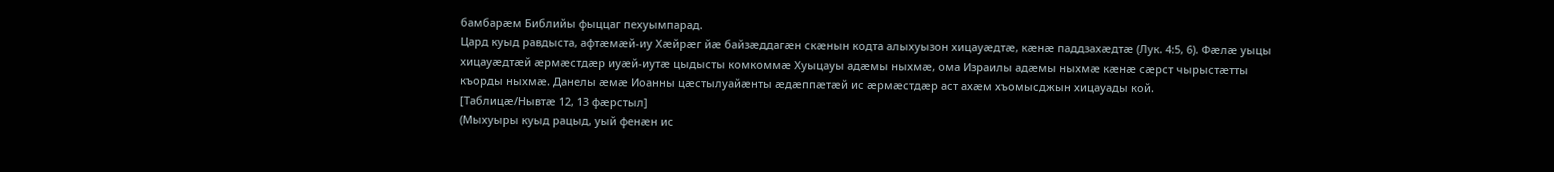бамбарӕм Библийы фыццаг пехуымпарад.
Цард куыд равдыста, афтӕмӕй-иу Хӕйрӕг йӕ байзӕддагӕн скӕнын кодта алыхуызон хицауӕдтӕ, кӕнӕ паддзахӕдтӕ (Лук. 4:5, 6). Фӕлӕ уыцы хицауӕдтӕй ӕрмӕстдӕр иуӕй-иутӕ цыдысты комкоммӕ Хуыцауы адӕмы ныхмӕ, ома Израилы адӕмы ныхмӕ кӕнӕ сӕрст чырыстӕтты къорды ныхмӕ. Данелы ӕмӕ Иоанны цӕстылуайӕнты ӕдӕппӕтӕй ис ӕрмӕстдӕр аст ахӕм хъомысджын хицауады кой.
[Таблицӕ/Нывтӕ 12, 13 фӕрстыл]
(Мыхуыры куыд рацыд, уый фенӕн ис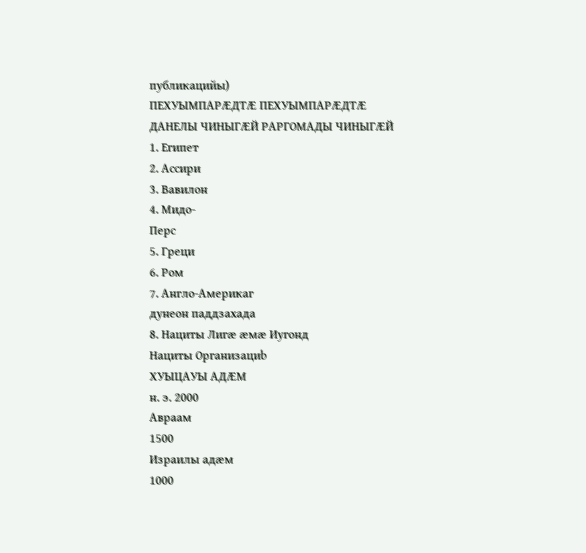публикацийы)
ПЕХУЫМПАРӔДТӔ ПЕХУЫМПАРӔДТӔ
ДАНЕЛЫ ЧИНЫГӔЙ РАРГОМАДЫ ЧИНЫГӔЙ
1. Египет
2. Ассири
3. Вавилон
4. Мидо-
Перс
5. Греци
6. Ром
7. Англо-Америкаг
дунеон паддзахадa
8. Нациты Лигӕ ӕмӕ Иугонд
Нациты Организациb
ХУЫЦАУЫ АДӔМ
н. э. 2000
Авраам
1500
Израилы адӕм
1000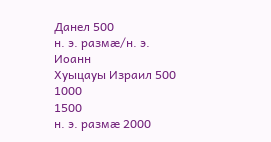Данел 500
н. э. размӕ/н. э.
Иоанн
Хуыцауы Израил 500
1000
1500
н. э. размӕ 2000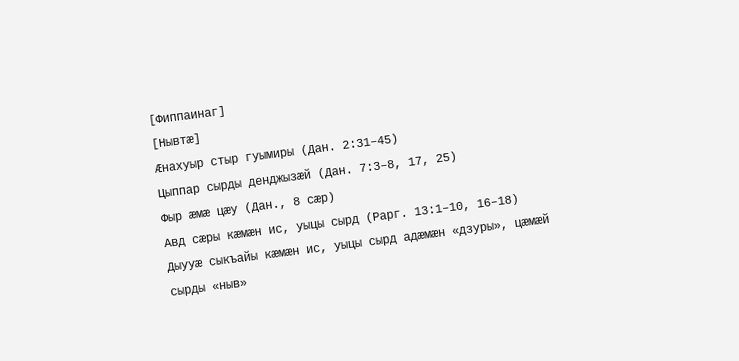[Фиппаинаг]
[Нывтӕ]
Ӕнахуыр стыр гуымиры (Дан. 2:31–45)
Цыппар сырды денджызӕй (Дан. 7:3–8, 17, 25)
Фыр ӕмӕ цӕу (Дан., 8 сӕр)
Авд сӕры кӕмӕн ис, уыцы сырд (Рарг. 13:1–10, 16–18)
Дыууӕ сыкъайы кӕмӕн ис, уыцы сырд адӕмӕн «дзуры», цӕмӕй сырды «ныв»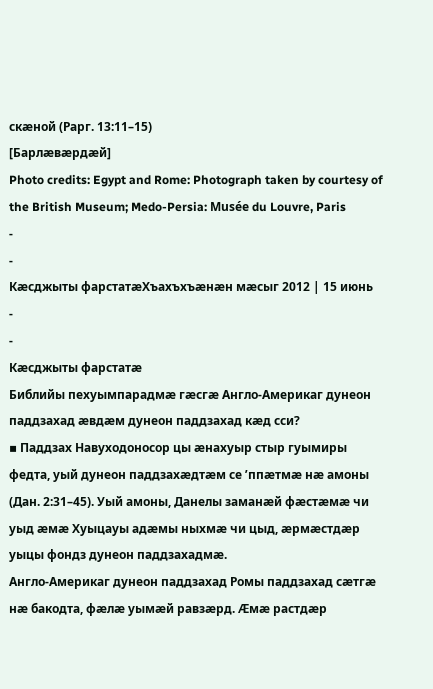скӕной (Рарг. 13:11–15)
[Барлӕвӕрдӕй]
Photo credits: Egypt and Rome: Photograph taken by courtesy of the British Museum; Medo-Persia: Musée du Louvre, Paris
-
-
Кӕсджыты фарстатӕХъахъхъӕнӕн мӕсыг 2012 | 15 июнь
-
-
Кӕсджыты фарстатӕ
Библийы пехуымпарадмӕ гӕсгӕ Англо-Америкаг дунеон паддзахад ӕвдӕм дунеон паддзахад кӕд сси?
▪ Паддзах Навуходоносор цы ӕнахуыр стыр гуымиры федта, уый дунеон паддзахӕдтӕм се ’ппӕтмӕ нӕ амоны (Дан. 2:31–45). Уый амоны, Данелы заманӕй фӕстӕмӕ чи уыд ӕмӕ Хуыцауы адӕмы ныхмӕ чи цыд, ӕрмӕстдӕр уыцы фондз дунеон паддзахадмӕ.
Англо-Америкаг дунеон паддзахад Ромы паддзахад сӕтгӕ нӕ бакодта, фӕлӕ уымӕй равзӕрд. Ӕмӕ растдӕр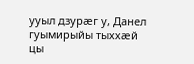ууыл дзурӕг у, Данел гуымирыйы тыххӕй цы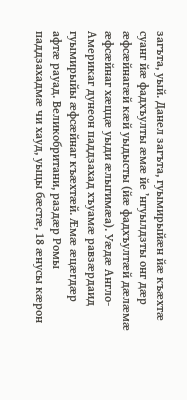загъта, уый. Данел загъта, гуымирыйӕн йӕ къӕхтӕ суанг йӕ фадхъулты ӕмӕ йе ’нгуылдзты онг дӕр ӕфсӕйнагӕй кӕй уыдысты (йӕ фадхъултӕй дӕлӕмӕ ӕфсӕйнаг хӕццӕ уыди ӕлыгимӕa). Уӕдӕ Англо-Америкаг дунеон паддзахад хъуамӕ равзӕрдаид гуымирыйы ӕфсӕйнаг къӕхтӕй. Ӕмӕ ӕцӕгдӕр афтӕ рауад. Великобритани, раздӕр Ромы паддзахадмӕ чи хауд, уыцы бӕстӕ, 18 ӕнусы кӕрон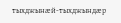тыхджынӕй-тыхджындӕр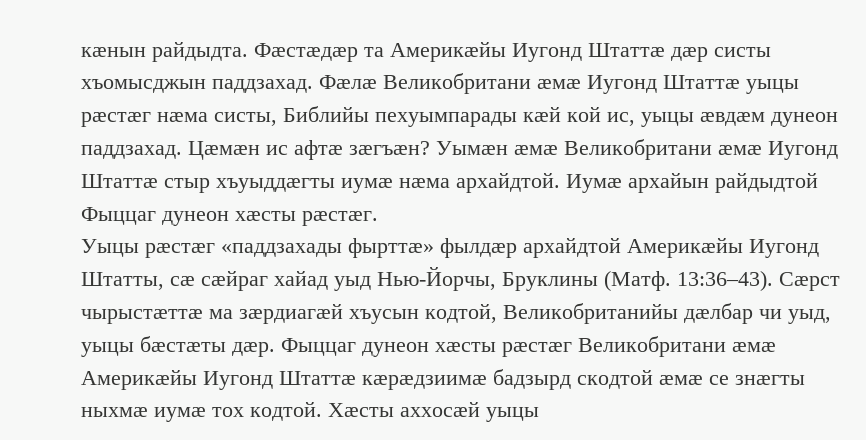кӕнын райдыдта. Фӕстӕдӕр та Америкӕйы Иугонд Штаттӕ дӕр систы хъомысджын паддзахад. Фӕлӕ Великобритани ӕмӕ Иугонд Штаттӕ уыцы рӕстӕг нӕма систы, Библийы пехуымпарады кӕй кой ис, уыцы ӕвдӕм дунеон паддзахад. Цӕмӕн ис афтӕ зӕгъӕн? Уымӕн ӕмӕ Великобритани ӕмӕ Иугонд Штаттӕ стыр хъуыддӕгты иумӕ нӕма архайдтой. Иумӕ архайын райдыдтой Фыццаг дунеон хӕсты рӕстӕг.
Уыцы рӕстӕг «паддзахады фырттӕ» фылдӕр архайдтой Америкӕйы Иугонд Штатты, сӕ сӕйраг хайад уыд Нью-Йорчы, Бруклины (Матф. 13:36–43). Сӕрст чырыстӕттӕ ма зӕрдиагӕй хъусын кодтой, Великобританийы дӕлбар чи уыд, уыцы бӕстӕты дӕр. Фыццаг дунеон хӕсты рӕстӕг Великобритани ӕмӕ Америкӕйы Иугонд Штаттӕ кӕрӕдзиимӕ бадзырд скодтой ӕмӕ се знӕгты ныхмӕ иумӕ тох кодтой. Хӕсты аххосӕй уыцы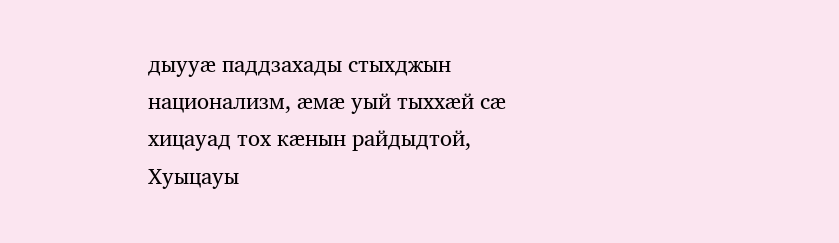дыууӕ паддзахады стыхджын национализм, ӕмӕ уый тыххӕй сӕ хицауад тох кӕнын райдыдтой, Хуыцауы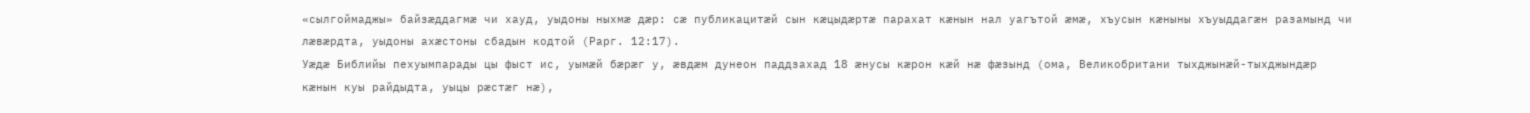«сылгоймаджы» байзӕддагмӕ чи хауд, уыдоны ныхмӕ дӕр: сӕ публикацитӕй сын кӕцыдӕртӕ парахат кӕнын нал уагътой ӕмӕ, хъусын кӕныны хъуыддагӕн разамынд чи лӕвӕрдта, уыдоны ахӕстоны сбадын кодтой (Рарг. 12:17).
Уӕдӕ Библийы пехуымпарады цы фыст ис, уымӕй бӕрӕг у, ӕвдӕм дунеон паддзахад 18 ӕнусы кӕрон кӕй нӕ фӕзынд (ома, Великобритани тыхджынӕй-тыхджындӕр кӕнын куы райдыдта, уыцы рӕстӕг нӕ),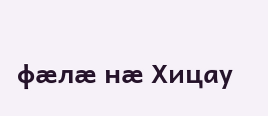фӕлӕ нӕ Хицау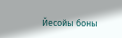Йесойы боны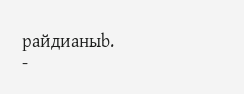райдианыb.
-